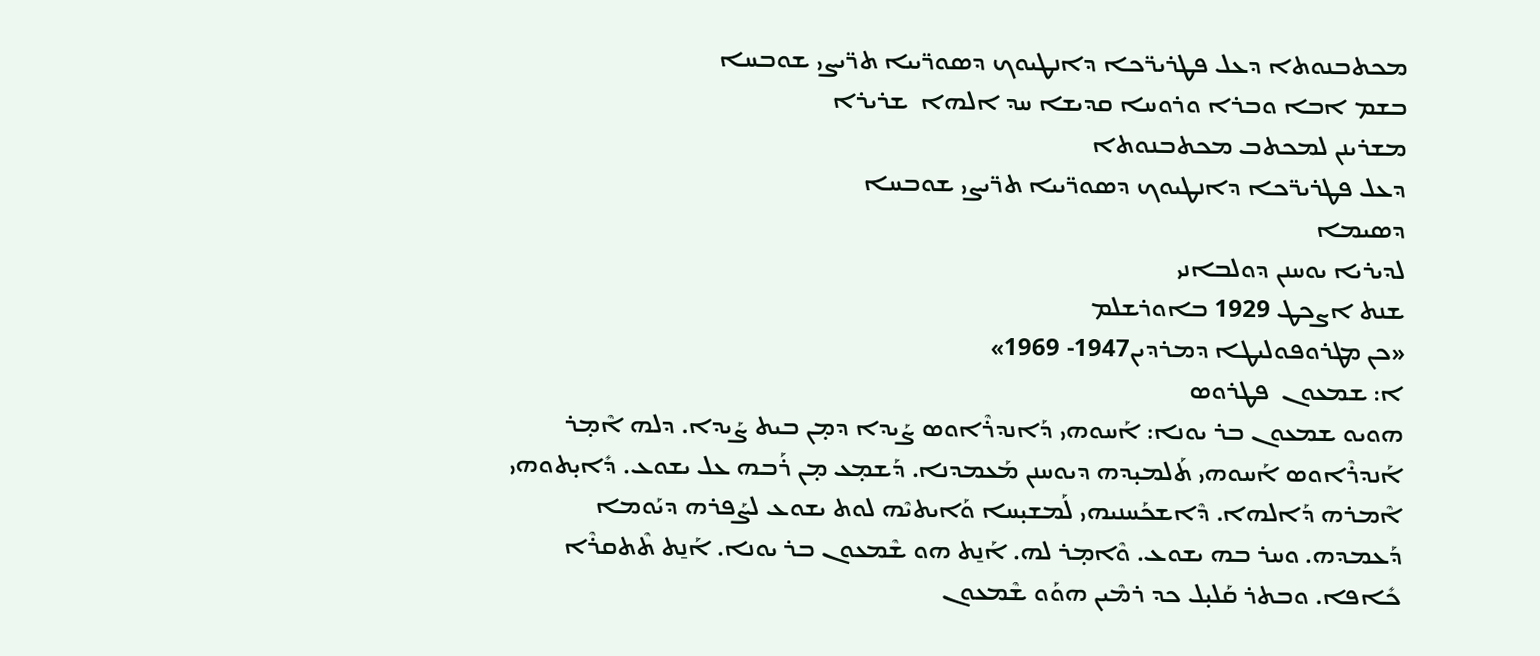ܡܟܬܒܢܘܬܐ ܕܥܠ ܦܛܪܝܪ̈ܟܐ ܕܐܢܛܝܘܟ ܕܣܘܪ̈ܝܝܐ ܬܪ̈ܝܨܝ ܫܘܒܚܐ
ܒܫܡ ܐܒܐ ܘܒܪܐ ܘܪܘܚܐ ܩܕܝܫܐ ܚܕ ܐܠܗܐ  ܫܪܝܪܐ
ܡܫܪܝܢܢ ܠܡܟܬܒ ܡܟܬܒܢܘܬܐ
ܕܥܠ ܦܛܪܝܪ̈ܟܐ ܕܐܢܛܝܘܟ ܕܣܘܪ̈ܝܝܐ ܬܪ̈ܝܨܝ ܫܘܒܚܐ
ܕܣܝܡܐ
ܠܕܝܪܝܐ ܝܘܚܢܢ ܕܘܠܒܐܢܝ
ܫܢܬ ܐܨܟܛ 1929 ܒܐܘܪܫܠܡ
«ܟܢ ܡܛܪܘܦܘܠܝܛܐ ܕܡܪܕܝܢ1947- 1969»
ܐ: ܫܡܥܘܢ  ܦܛܪܘܣ
ܗܘܝܘ ܫܡܥܘܢ ܒܪ ܝܘܢܐ: ܐܰܚܘܗܝ ܕܰܐܢܕܪܶܐܘܣ ܨܰܝܕܐ ܕܡ̣ܢ ܒܝܬ ܨܰܝܕܐ. ܕܠܗ ܐܶܡ̣ܪ ܐܰܢܕܪܶܐܘܣ ܐܰܚܘܗܝ ܬܰܠܡܝ̣ܕܗ ܕܝܘܚܢܢ ܡܰܥܡܕܢܐ. ܕܰܫܡ̣ܥ ܡ̣ܢ ܪܰܒܗ ܥܠ ܝܫܘܥ. ܕܺܐܝ̣ܬܘܗܝ ܐܶܡܪܗ ܕܰܐܠܗܐ. ܕܶܐܫܟܰܚܢܝܗܝ ܠܰܡܫܝ̣ܚܐ ܘܰܐܝܬܝܶܗ ܠܘܬ ܝܫܘܥ ܠܨܰܦܪܗ ܕܝܰܘܡܐ ܕܰܥܡܕܗ. ܘܚܪ ܒܗ ܝܫܘܥ. ܘܶܐܡ̣ܪ ܠܗ. ܐܰܢ̱ܬ ܗܘ ܫܶܡܥܘܢ ܒܪ ܝܘܢܐ. ܐܰܢ̱ܬ ܬܶܬܩܪܶܐ ܟܺܐܦܐ. ܘܒܬܪ ܩܰܠܝ̣ܠ ܟܕ ܪܡܶܝܢ ܗܘܰܘ ܫܶܡܥܘܢ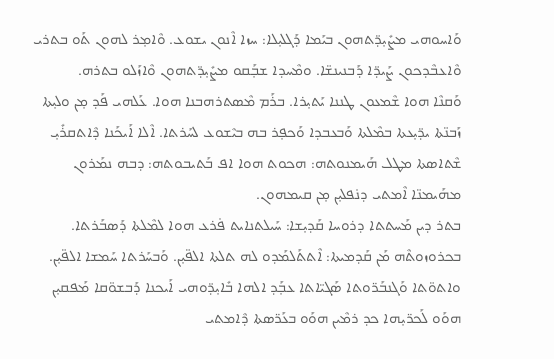ܘܰܐܚܘܗܝ ܡܨܺܝ̣ܕ̈ܬܗܘܢ ܒܝܰܡܐ ܕܰܓܠܝ̣ܠܐ: ܚܙܐ ܐܶܢܘܢ ܝܫܘܥ. ܘܶܐܡ̣ܪ ܠܗܘܢ ܬܰܘ ܒܬܪܝ ܘܶܐܥܒܶܕܟܘܢ ܨܰܝܕ̈ܐ ܕܰܒܢܝܢܫ̈ܐ. ܘܡܶܚܕܐ ܫܒ̣ܰܩܘ ܡܨܺܝ̣ܕ̈ܬܗܘܢ ܘܶܐܙܰܠܘ ܒܬܪܗ.
ܘܰܩܢܶܐ ܗܘܐ ܫܶܡܥܘܢ ܛܢܢܐ ܝܰܬܝ̣ܪܐ. ܒܪܰܡ ܡܶܣܬܪܗܒܢܐ ܗܘܐ. ܥܰܠܗܝ ܦܰܕ ܡ̣ܢ ܘܠܝ̣ܬܐ ܙܰܒܢ̈ܬܐ ܝܕ̈ܝ̣ܥܬܐ ܒܡܶܠܬܐ ܘܰܒܥܒܕܐ ܘܰܟܦ̣ܪ ܒܗ ܒܝܶܫܘܥ ܠܚܰܪܬܐ. ܐܶܠܐ ܐܰܝܟܰܢܐ ܕܶܐܬܩܪܺܝ̣ ܫܶܬܐܣܬܐ ܡܛܠ ܗܰܝܡܢܘܬܗ: ܗܟܘܬ ܗܘܐ ܐܦ ܒܰܬܝܒܘܬܗ: ܕܒܗ ܢܡܰܪܘܢ ܡܗܰܝܡܢ̈ܐ ܐܶܡܬܝ ܕܢ̇ܦܠܝ̣ܢ ܡ̣ܢ ܩܝܡܗܘܢ.
ܒܬܪ ܕܝܢ ܡܰܚܬܬܐ ܕܪܘܚܐ ܩܰܕܝ̣ܫܐ: ܚܰܝܠܬܢܐܝܬ ܦ̇ܪܥ ܗܘܐ ܠܡܶܠܬܐ ܕܰܣܒܰܪܬܐ. ܒܟܪܘܙܘܬܶܗ ܡܰܢ ܩܰܕܡܝܬܐ: ܐܶܬܬܰܠܡܰܕܘ ܠܗ ܬܠܬܐ ܐܠܦ̈ܝ̣ܢ. ܘܰܒܚܰܪܬܐ ܚܰܡܫܐ ܐܠܦ̈ܝ̣ܢ. ܘܐܬܘ̈ܬܐ ܘܰܓܢܒܰܪ̈ܘܬܐ ܣܰܓܝ̈ܐܬܐ ܥܒ̣ܰܕ ܐܠܗܐ ܒܺܐܝ̣ܕ̈ܘܗܝ ܐܰܝܟܢܐ ܕܰܒܫܘ̈ܩܐ ܡܰܦܩܝ̣ܢ ܗܘܰܘ ܠܰܟܪ̈ܝ̣ܗܐ ܟܕ ܪܡܶܝܢ ܗܘܰܘ ܒܥܰܪ̈ܣܬܐ ܕܶܐܡܬܝ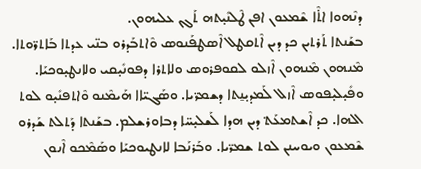ܕܢܶܗܘܐ ܐܬ̇ܶܐ ܫܶܡܥܘܢ ܐܦܢ ܛܶܠܢܺܝ̣ܬܗ ܬܰܓܢ ܥܠܝܗܘܢ.
ܒܫܰܢܬܐ ܬܰܪܬܝܢ ܟܕ ܕܝܢ ܐܶܬܩܛܠ ܐܶܣܛܦܰܢܘܣ ܘܶܐܬܒܰܕܪܘ ܒܢ̈ܝ ܥܕܬܐ ܒܰܐܬܪ̈ܘܬܐ. ܡܶܢܗܘܢ ܡܶܢܗܘܢ ܐܶܙܠܘ ܠܩܘܦܪܘܣ ܘܠܐܬܪܐ ܕܦܘܢܺܝ̣ܩܝ ܘܠܐܢܛܝ̣ܘܟܝܰܐ. ܘܦܺܝ̣ܠܝ̣ܦܘܣ ܐܶܙܠ ܠܰܡܕܝ̣ܢ̱ܬܐ ܕܫܡܪ̈ܝܐ. ܘܣܰܓܝ̈ܐܐ ܗܰܝܡܶܢܘ ܘܶܐܬܦܢܺܝ̣ܘ ܠܘܬ ܐܠܗܐ. ܟܕ ܐܶܫܬܡܥܰܬ݀ ܕܝܢ ܗܕܐ ܠܰܫܠܝ̣ܚ̈ܐ ܕܒܐܘܪܫܠܡ. ܒܫܰܢܬܐ ܕܰܬܠܬ ܫܰܕܪܘ ܫܶܡܥܘܢ ܘܝܘܚܢܢ ܠܘܬ ܫܡܪ̈ܝܐ. ܘܒܰܪܢܰܒܐ ܠܐܢܛܝܘܟܝܰܐ ܘܣܰܡܶܟܘ ܐܶܢܘܢ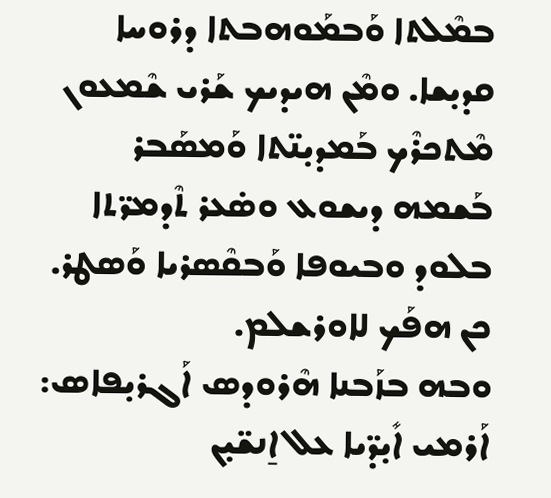ܒܡܶܠܬܐ ܘܰܒܡܰܘܗܒܬܐ ܕܪܘܚܐ ܩܕܝ̣ܫܐ. ܘܡܶܢ ܗܝܕܝܟ ܫܰܪܝ ܫܶܡܥܘܢ ܡܶܬܟܪܶܟ ܒܰܡܕܝ̣ܢ̈ܬܐ ܘܰܡܣܰܒܪ ܒܰܫܡܗ ܕܝܫܘܥ ܘܣ̇ܥܪ ܬܶܕܡܪ̈ܬܐ ܒܠܘܕ ܘܒܝܘܦܐ ܘܰܒܩܶܣܪܝܐ ܘܰܣܛܪ. ܟܢ ܗܦܰܟ ܠܐܘܪܫܠܡ.
ܘܒܗ ܒܙܰܒܢܐ ܗܶܪܘܕܣ ܐܰܓܪܝ̣ܦܐܣ: ܐܰܪܡܝ ܐܺܝ̣ܕ̈ܝܐ ܥܠ ܐ̱ܢܫ̈ܝ̣ܢ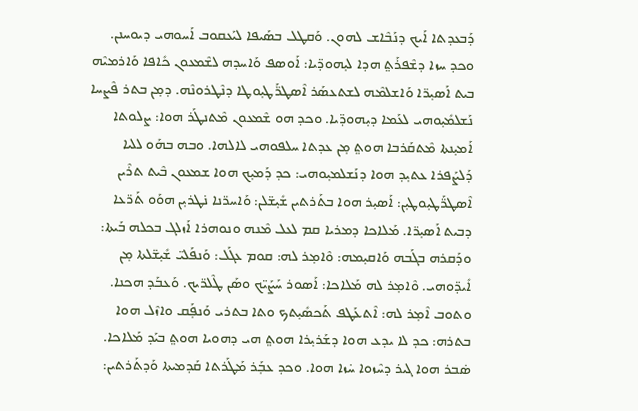ܕܰܒܥܕܬܐ ܐܰܝܟ ܕܢܰܒܶܐܫ ܠܗܘܢ. ܘܰܩܛܠ ܒܣܰܝܦܐ ܠܝܰܥܩܘܒ ܐܰܚܘܗܝ ܕܝܘܚܢܢ. ܘܟܕ ܚܙܐ ܕܫܶܦܪܰܬ݀ ܗܕܐ ܠܝ̣ܗܘܕ̈ܝܐ: ܐܰܘܣܦ ܘܰܐܚܕܗ ܠܫܶܡܥܘܢ ܟܺܐܦܐ ܘܰܐܪܡܝܶܗ ܒܝܬ ܐܰܣܝ̣ܪ̈ܐ ܘܰܐܫܠܡܶܗ ܠܫܬܥܣܰܪ ܐܶܣܛܪ̈ܰܛܝ̣ܘܛܐ ܕܢܶܛܪܘܢܶܗ. ܕܡ̣ܢ ܒܬܪ ܦܶܨܚܐ ܢܰܫܠܡܺܝ̣ܘܗܝ ܠܥܰܡܐ ܕܝ̣ܗܘܕ̈ܝܐ. ܘܟܕ ܗܘ ܫܶܡܥܘܢ ܡܶܬܢܛܰܪ ܗܘܐ: ܨܠܘܬܐ ܐܰܡܝ̣ܢܬܐ ܡܶܬܩܰܪܒܐ ܗܘܬ݀ ܡ̣ܢ ܥܕܬܐ ܚܠܦܘܗܝ ܠܐܠܗܐ. ܘܒܗ ܒܗܰܘ ܠܠܝܐ ܕܰܠܨܰܦܪܐ ܥܬܝ̣ܕ ܗܘܐ ܕܢܰܫܠܡܝ̣ܘܗܝ: ܟܕ ܕܰܡܝ̣ܟ ܗܘܐ ܫܡܥܘܢ ܒܶܝܬ ܬܪܶܝܢ ܐܶܣܛܪ̈ܰܛܝ̣ܘܛܝ̣ܢ: ܐܰܣܝ̣ܪ ܗܘܐ ܒܬܰܪܬܝܢ ܫܺܝ̣ܫ̈ܠܢ: ܘܰܐܚܪ̈ܢܐ ܢ̇ܛܪܝ̣ܢ ܗܘܰܘ ܬܰܪ̈ܥܐ ܕܒܝܬ ܐܰܣܝ̣ܪ̈ܐ. ܡܰܠܐܟܐ ܕܡܪܝܐ ܩܡ ܠܥܠ ܡܶܢܗ ܘܢܘܗܪܐ ܐܰܙܠܓ ܒܟܠܗ ܒܰܝܬܐ: ܘܕܰܩܪܗ ܒܓܰܒܗ ܘܰܐܩܝ̣ܡܗ: ܘܶܐܡ̣ܪ ܠܗ: ܩܘܡ ܥܓܰܠ: ܘܰܢܦܰܠܝ̈ ܫܺܝ̣ܫ̈ܠܬܐ ܡ̣ܢ ܐܺܝܕ̈ܘܗܝ. ܘܶܐܡ̣ܪ ܠܗ ܡܰܠܐܟܐ: ܐܰܣܘܪ ܚܰܨܰܝ̈ܟ ܘܣܰܢ ܛܶܠܪ̈ܝܟ. ܘܰܥܒܰܕ ܗܟܢܐ. ܘܬܘܒ ܐܶܡ̣ܪ ܠܗ: ܐܶܬܥܰܛܦ ܬܰܟܣܺܝ̣ܬܟ ܘܬܐ ܒܬܪܝ ܘܰܢܦ̣ܰܩ ܘܐܙܶܠ ܗܘܐ ܒܬܪܗ: ܟܕ ܠܐ ܝܕܥ ܗܘܐ ܕܫܰܪܝ̣ܪܐ ܗܘܬ݀ ܗܝ ܕܗܘܝܐ ܗܘܬ݀ ܒܝܰܕ ܡܰܠܐܟܐ. ܣ̇ܒܪ ܗܘܐ ܓܝܪ ܕܚܶܙܘܐ ܚ̇ܙܐ ܗܘܐ. ܘܟܕ ܥܒ̣ܰܪ ܡܰܛܰܪܬܐ ܩܰܕܡܝܬܐ ܘܰܕܬܰܪܬܝܢ: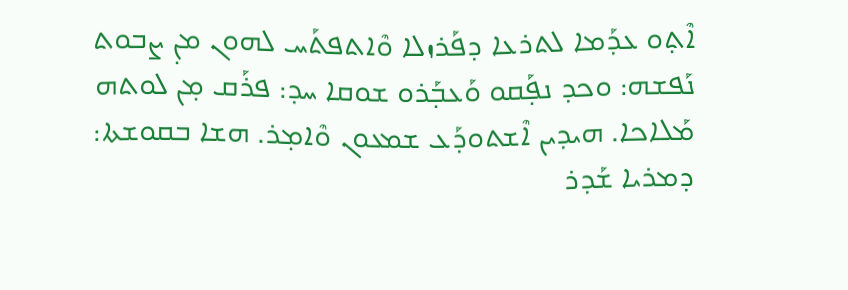ܐܶܬ̣ܘ ܥܕܰܡܐ ܠܬܪܥܐ ܕܦܰܪܙܠܐ ܘܶܐܬܦܬܰܚ ܠܗܘܢ ܡܢ̣ ܨܒܘܬ ܢܰܦܫܗ: ܘܟܕ ܢܦ̣ܰܩܘ ܘܰܥܒ̣ܰܪܘ ܫܘܩܐ ܚܕ: ܦܪܰܩ ܡ̣ܢ ܠܘܬܗ ܡܰܠܐܟܐ. ܗܝܕܝܢ ܐܶܫܬܘܕܰܥ ܫܡܥܘܢ ܘܶܐܡ̣ܪ. ܗܫܐ ܒܩܘܫܬܐ: ܕܡܪܝܐ ܫܰܕܪ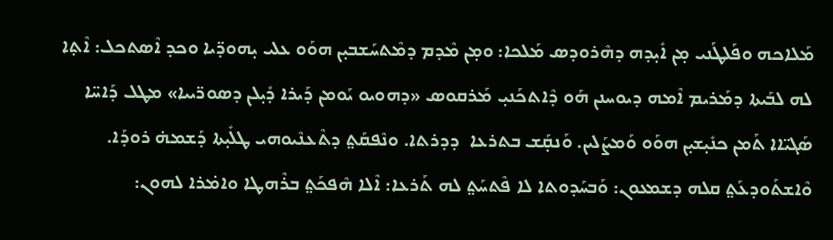ܡܰܠܐܟܗ ܘܦܰܠܛܰܢܝ ܡ̣ܢ ܐܺܝ̣ܕܗ ܕܗܶܪܘܕܣ ܡܰܠܟܐ: ܘܡ̣ܢ ܡܶܕܡ ܕܡܶܬܚܰܫܒܝ̣ܢ ܗܘܰܘ ܥܠܝ ܝ̣ܗܘܕ̈ܝܐ ܘܟܕ ܐܶܣܬܟܠ: ܐܶܬ̣ܐ ܠܗ ܠܒܰܝܬܐ ܕܡܰܪܝܡ ܐܶܡܗ ܕܝܘܚܢܢ ܗܰܘ ܕܶܐܬܟܰܢܝ̣ ܡܰܪܩܘܣ «ܕܗܘܝܘ ܝܰܘܡܢ ܕܰܝܪܐ ܕܺܝ̣ܠܢ ܕܣܘܪ̈ܝܝܐ» ܡܛܠ ܕܰܐܚ̈ܐ ܣܰܓܝ̈ܐܐ ܬܰܡܢ ܟܢܺܝ̣ܫܝ̣ܢ ܗܘܰܘ ܘܰܡܨܰܠܝܢ. ܘܰܢܩ̣ܰܫ ܒܬܪܥܐ  ܕܕܪܬܐ. ܘܢܶܦܩܰܬ݀ ܕܬܶܥܢܶܝܘܗܝ ܛܠܺܝ̣ܬܐ ܕܰܫܡܗ̇ ܪܘܕܰܐ. ܘܶܐܫܬܰܘܕܥܰܬ݀ ܩܠܗ ܕܫܡܥܘܢ: ܘܰܒܚܰܕܘܬܐ ܠܐ ܦܶܬܚܰܬ݀ ܠܗ ܬܰܪܥܐ: ܐܶܠܐ ܗܶܦܟܰܬ݀ ܒܪܶܗܛܐ ܘܐܡ̇ܪܐ ܠܗܘܢ: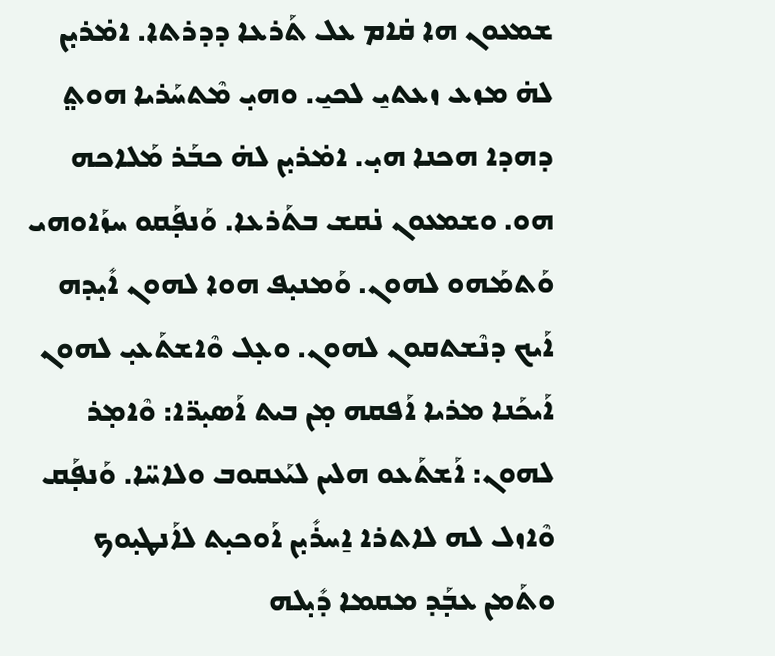ܫܡܥܘܢ ܗܐ ܩ̇ܐܡ ܥܠ ܬܰܪܥܐ ܕܕܪܬܐ. ܐܡ̇ܪܝ̣ܢ ܠܗ̇ ܡܙܥ ܙܥܬܝ̱ ܠܟܝ̱. ܘܗܝ̣ ܡܶܬܚܰܪܝܐ ܗܘܬ݀ ܕܗܕܐ ܗܟܢܐ ܗܝ̣. ܐܡ̇ܪܝ̣ܢ ܠܗ̇ ܟܒܰܪ ܡܰܠܐܟܗ ܗܘ. ܘܫܡܥܘܢ ܢ̇ܩܫ ܒܬܰܪܥܐ. ܘܰܢܦ̣ܰܩܘ ܚܙܰܐܘܗܝ ܘܰܬܡܰܗܘ ܠܗܘܢ. ܘܰܡܢܝ̣ܦ ܗܘܐ ܠܗܘܢ ܐܺܝ̣ܕܗ ܐܰܝܟ ܕܢܶܫܬܩܘܢ ܠܗܘܢ. ܘܥ̣ܠ ܘܶܐܫܬܰܥܝ̣ ܠܗܘܢ ܐܰܝܟܰܢܐ ܡܪܝܐ ܐܰܦܩܗ ܡ̣ܢ ܒܝܬ ܐܰܣܝ̣ܪ̈ܐ: ܘܶܐܡ̣ܪ ܠܗܘܢ: ܐܰܫܬܰܥܘ ܗܠܝܢ ܠܝܰܥܩܘܒ ܘܠܐܚ̈ܐ. ܘܰܢܦ̣ܰܩ ܘܶܐܙܠ ܠܗ ܠܐܬܪܐ ܐ̱ܚܪܺܝ̣ܢ ܐܰܘܟܝ̣ܬ ܠܐܰܢܛܝ̣ܘܟ ܘܬܰܡܢ ܥܒ̣ܰܕ ܡܩܡܐ ܕܺܝ̣ܠܗ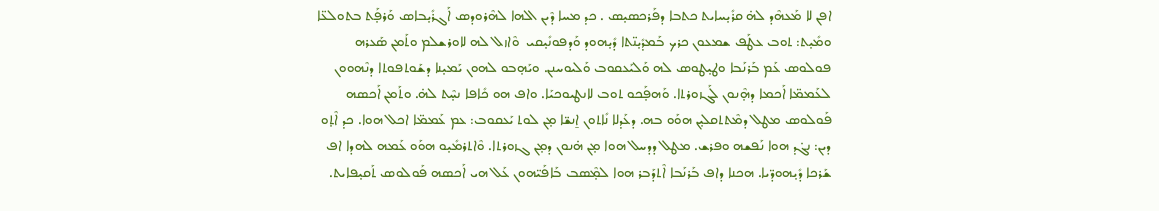ܐܦܢ ܠܐ ܡܰܥܗܶܕ ܠܗ̇ ܩܪܺܝ̣ܚܐܝܬ ܟܬܒܐ ܕܦܰܪܟܣܝ̣ܣ . ܟܕ ܡܚܐ ܕܶܝܢ ܐܠܗܐ ܠܗܶܪܘܕܣ ܐܰܓܪܺܝ̣ܒܐܣ ܘܰܪܦ̣ܰܬ ܒܬܘܠܥ̈ܐ ܘܡܺܝ̣ܬ: ܬܘܒ ܥܛܰܦ ܫܡܥܘܢ ܟܪܟ ܒܰܡܕܺܝ̣ܢ̈ܬܐ ܕܺܝ̣ܗܘܕ ܘܰܕܦܘܢܺܝ̣ܩܝ  ܘܶܐܙܠ ܠܗ ܠܐܘܪܫܠܡ ܘܬܰܡܢ ܣܰܥܪܗ ܦܘܠܘܣ ܥܰܡ ܒܰܪܢܰܒܐ ܘܛܝ̣ܛܘܣ ܠܗ ܘܰܠܝܰܥܩܘܒ ܘܰܠܝܘܚܢܢ. ܘܝܰܗ̣ܒܘ ܠܗܘܢ ܝܰܡܝ̣ܢܐ ܕܫܰܘܬܦܘܬܐ ܕܢܶܗܘܘܢ ܠܥܰܡܡ̈ܐ ܐܰܟܡܐ ܕܗ̣ܶܢܘܢ ܠܰܓܙܘܪܬܐ. ܘܰܗܦ̣ܰܟܘ ܬܘܒ ܠܐܢܛܝܘܟܝܰܐ. ܘܐܦ ܗܘ ܟܺܐܦܐ ܢܚ̣ܶܬ ܠܗ̇. ܘܬܰܡܢ ܐܰܟܣܗ ܦܰܘܠܘܣ ܡܛܠ ܕܡܶܬܬܩܠܝ̣ܢ ܗܘܰܘ ܒܗ. ܕܥܰܕܠܐ ܢܺܐܬܘܢ ܐ̱ܢܫ̈ܐ ܡ̣ܢ ܠܘܬ ܝܰܥܩܘܒ: ܥܡ ܥܰܡܡ̈ܐ ܐܟܠ ܗܘܐ. ܟܕ ܐܶܬ̣ܘ ܕܝܢ: ܢܓ̇ܕ ܗܘܐ ܢܰܦܫܗ ܘܦܪܫ. ܡܛܠ ܕܕܚܠ ܗܘܐ ܡ̣ܢ ܗ̇ܢܘܢ ܕܡ̣ܢ ܓܙܘܪܬܐ. ܘܶܐܬܪܡܺܝ̣ܘ ܗܘܰܘ ܥܰܡܗ ܠܗܕܐ ܐܦ ܫܰܪܟܐ ܕܺܝ̣ܗܘܕ̈ܝܐ. ܗܟܢܐ ܕܐܦ ܒܰܪܢܰܒܐ ܐܶܬܕܰܒܪ ܗܘܐ ܠܡ̣ܶܣܒ ܒܰܐܦܰܝ̈ܗܘܢ ܥܰܠ ܗܝ ܐܰܟܣܗ ܦܰܘܠܘܣ ܬܰܩܝ̣ܦܐܝܬ.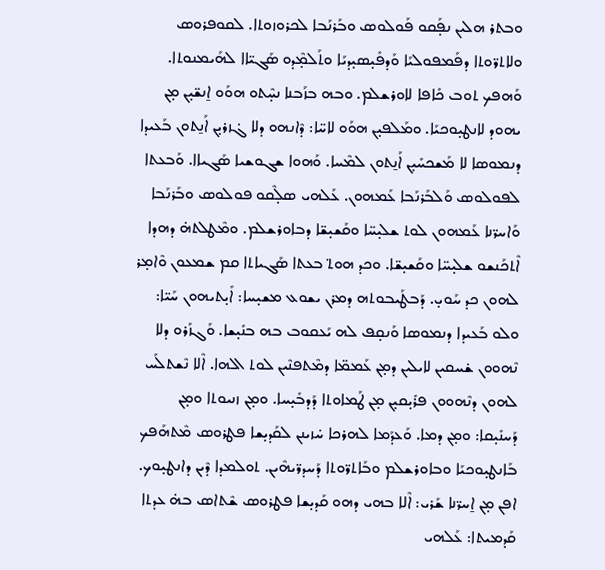ܘܒܬܪ ܗܠܝܢ ܢܦ̣ܰܩܘ ܦܰܘܠܘܣ ܘܒܰܪܢܰܒܐ ܠܟܪܘܙܘܬܐ. ܠܩܘܦܪܘܣ ܘܠܐܬܪ̈ܘܬܐ ܕܦܰܡܦܘܠܝܰܐ ܘܰܕܦܺܝ̣ܣܝ̣ܕܝܰܐ ܘܬܰܠܡ̣ܶܕܘ ܣܰܓܝ̈ܐܐ ܠܗܰܝܡܢܘܬܐ. ܘܰܗܦܟ ܬܘܒ ܟܺܐܦܐ ܠܐܘܪܫܠܡ. ܘܒܗ ܒܙܰܒܢܐ ܢܚ̣ܶܬܘ ܗܘܰܘ ܐ̱ܢܫ̈ܝ̣ܢ ܡ̣ܢ ܝܗܘܕ ܠܐܢܛܝ̣ܘܟܝܰܐ. ܘܡܰܠܦܝ̣ܢ ܗܘܰܘ ܠܐܚ̈ܐ: ܕܶܐܢܗܘ ܕܠܐ ܓ̇ܙܪܝ̣ܢ ܐܰܢ̱ܬܘܢ ܒܰܥܝܕܐ ܕܢܡܘܣܐ ܠܐ ܡܰܫܟܚܺܝ̣ܢ ܐܰܢ̱ܬܘܢ ܠܡܶܚܐ. ܘܰܗܘܐ ܫܓܘܫܝܐ ܣܰܓܝܐܐ. ܘܰܒܥܬܐ ܠܦܘܠܘܣ ܘܰܠܒܰܪܢܰܒܐ ܥܰܡܗܘܢ. ܥܰܠܗܝ ܣܠ̣ܶܩܘ ܦܘܠܘܣ ܘܒܰܪܢܰܒܐ ܘܰܐܚܪ̈ܢܐ ܥܰܡܗܘܢ ܠܘܬ ܫܠܝ̣ܚ̈ܐ ܘܩܰܫܝ̣ܫ̈ܐ ܕܒܐܘܪܫܠܡ. ܘܡܶܛܠܬܗ̇ ܕܗܕܐ ܐܶܬܟܰܢܫܘ ܫܠܝ̣ܚ̈ܐ ܘܩܰܫܝ̣ܫ̈ܐ. ܘܟܕ ܗܘܬ݀ ܒܥܬܐ ܣܰܓܝܐܬܐ ܩܡ ܫܡܥܘܢ ܘܶܐܡ̣ܪ ܠܗܘܢ ܟܕ ܚܰܘܝ̣. ܕܰܒܛܰܝܒܘܬܗ ܕܡܪܢ ܝܫܘܥ ܡܫܝ̣ܚܐ: ܐܺܝ̣ܬܝܗܘܢ ܚܰܝ̈ܐ: ܘܠܘ ܒܰܥܝܕܐ ܕܢܡܘܣܐ ܘܰܢܩ̣ܦ ܠܗ ܝܰܥܩܘܒ ܒܗ ܒܢܺܝ̣ܫܐ. ܘܰܓܙܰܪܘ ܕܠܐ ܢܶܗܘܘܢ ܫ̇ܚܩܝܢ ܠܐܝܠܝܢ ܕܡ̣ܢ ܥܰܡܡ̈ܐ ܕܡܶܬܦܢܶܝܢ ܠܘܬ ܐܠܗܐ. ܐܶܠܐ ܢܶܫܬܠܰܚ ܠܗܘܢ ܕܢܶܗܘܘܢ ܦܪܺܝ̣ܩܝ̣ܢ ܡ̣ܢ ܛܰܡܐܘܬܐ ܕܰܕܒܺܝ̣ܚܐ. ܘܡ̣ܢ ܙܢܝܘܬܐ ܘܡ̣ܢ ܕܰܚܢܺܝ̣ܩܐ: ܘܡ̣ܢ ܕܡܐ. ܘܰܥܕܰܡܐ ܠܗܪܟܐ ܚ̇ܙܝܢܢ ܠܩܰܕܝ̣ܫܐ ܦܛܪܘܣ ܡܶܬܗܰܦܟ ܒܰܐܢܛܝ̣ܘܟܝܰܐ ܘܒܐܘܪܫܠܡ ܘܒܰܐܬܪ̈ܘܬܐ ܕܰܚܕܪ̈ܝܗܶܝܢ. ܬܘܠܡܕܐ ܕܶܝܢ ܕܐܢܛܝ̣ܘܟ. ܐܦܢ ܡ̣ܢ ܐ̱ܚܪ̈ܢܐ ܫܰܪܝ: ܐܶܠܐ ܒܗܝ ܕܗܘ ܩܰܕܝ̣ܫܐ ܦܛܪܘܣ ܫܶܬܐܣ ܒܗ̇ ܥܕܬܐ ܩܰܕܡܝܬܐ: ܥܰܠܗܝ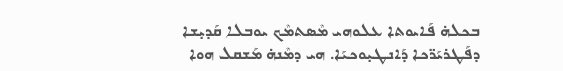ܒܟܠܗ̇ ܦܰܐܝܘܬܐ ܥܠܘܗܝ ܡܶܣܬܡܶܟ ܝܘܒܠܐ ܩܰܕܝ̣ܫܐ ܕܦܰܛܪܝܰܪ̈ܟܐ ܕܰܐܢܛܝ̣ܘܟܝܰܐ. ܗܝ ܕܡܶܢܗ̇ ܡܰܫܩܠ ܗܘܐ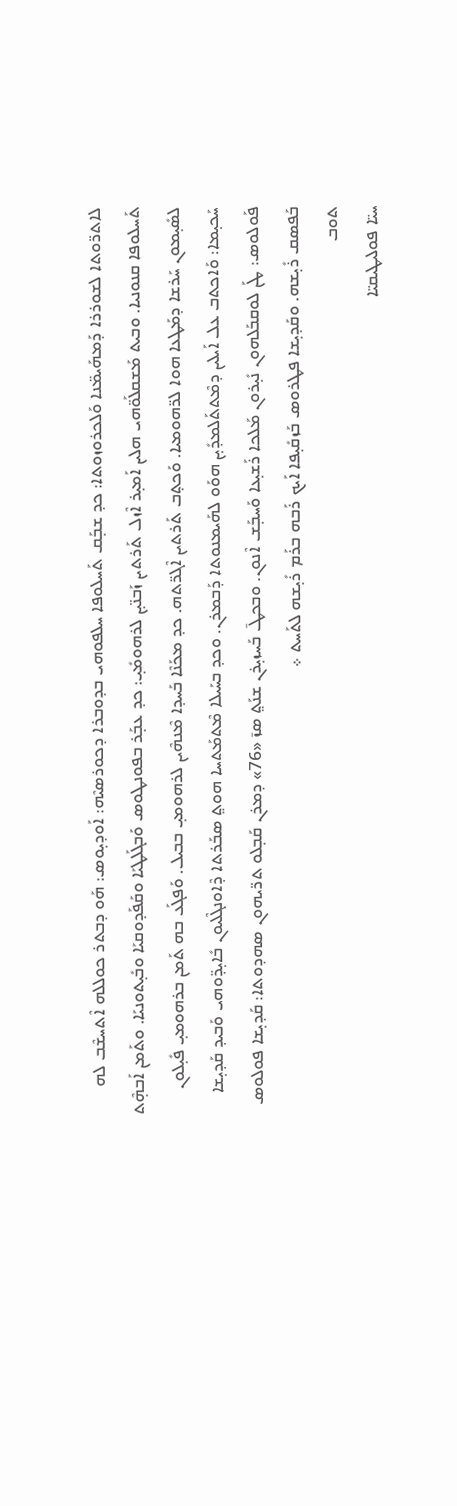ܠܐܬܪ̈ܘܬܐ ܠܫܘܪܪܐ ܕܰܡܗܰܝܡ̈ܢܐ ܘܰܠܟܪܘܙܘܬܐ: ܟܕ ܫܒ̣ܰܩ ܬܰܚܠܘܦܐ ܚܠܦܘܗܝ ܒܕܘܒܪܐ ܕܟܘܪܣܝܶܗ: ܐܰܘܕܝ̣ܘܣ: ܗܰܘ ܕܒܬܪ ܟܘܠܠܗ ܐܶܬܚܫܶܒ ܠܗ ܬܰܚܠܘܦܐ ܩܢܘܢܝܐ. ܘܒܝܬ ܡܰܫܩܠܰܘ̈ܗܝ ܗܠܝܢ ܐܰܡܝ̣ܪ ܐܶܙܠ ܬܰܪܬܝܢ ܙܰܒܢ̈ܝ̣ܢ ܠܪܗܘܡܺܝ̣: ܟܕ ܥܒ̣ܰܪ ܒܦܘܢܛܘܣ ܘܰܒܓܰܠܛܝܰܐ ܘܩܰܦܰܕܘܩܝܰܐ ܘܒܺܝ̣ܬܘܢܝܰܐ. ܘܬܰܡܢ ܐܰܒܗ̣ܶܬ ܠܣܺܝ̣ܡܘܢ ܚܰܪܫܐ ܕܡܰܛܥܐ ܗܘܐ ܠܪ̈ܗܘܡܝܐ. ܘܰܟܬ̣ܒ ܬܰܪܬܝܢ ܐܶܓܪ̈ܬܗ. ܟܕ ܡܟܰܢܶܐ ܒܰܚܕܐ ܡܶܢܗܶܝܢ ܠܪܗܘܡܝ̣ ܒܒܝܠ. ܘܰܦܓܰܥ ܒܗ ܬܰܡܢ ܒܪܗܘܡܝ̣ ܦܺܝ̣ܠܘܢ ܚܰܟܝ̣ܡܐ: ܘܰܐܟܬܒ ܥܠ ܐܰܝܠܝܢ ܕܡܶܬܬܰܠܡܕܺܝ̣ܢ ܗܘܰܘ ܠܗܰܝܡܢܘܬܐ ܕܰܒܡܪܢ. ܘܟܕ ܒܚܰܝܠܐ ܡܶܬܡܰܬܚܐ ܗܘܬ݀ ܣܒܰܪܬܐ ܕܶܐܘܢܓܶܠܝܘܢ ܒܺܐܝ̣ܕ̈ܘܗܝ ܘܰܒܝܕ ܩܰܕܝ̣ܫܐ ܦܰܘܠܘܣ: ܛܰܢ ܠܘܩܒܰܠܗܘܢ ܢܺܝ̣ܪܘܢ ܡܰܠܟܐ ܪܰܫܝ̣ܥܐ ܘܰܚܒ̣ܰܫ ܐܶܢܘܢ. ܘܒܟܛ̄ ܒܰܚܙܝ̣ܪܢ ܫܢܰܬ݀ ܣܙ̄ «76» ܕܡܪܢ ܩܰܒ̣ܠܘ ܬܪ̈ܝܗܘܢ ܣܗܕܘܬܐ: ܩܰܕܝ̣ܫܐ ܦܘܠܘܣ ܒܰܦܣܩ ܪܺܝ̣ܫܗ. ܘܩܰܕܝ̣ܫܐ ܦܛܪܘܣ ܒܰܙܩܺܝ̣ܦܐ ܐܰܝܟ ܪܰܒܗ ܒܪܰܡ ܪܺܝ̣ܫܗ ܠܬܰܚܬ ܀
ܬܘܒ
ܚܝ̈ܐ ܦܘܠܝܛܝܩܝ̈ܐ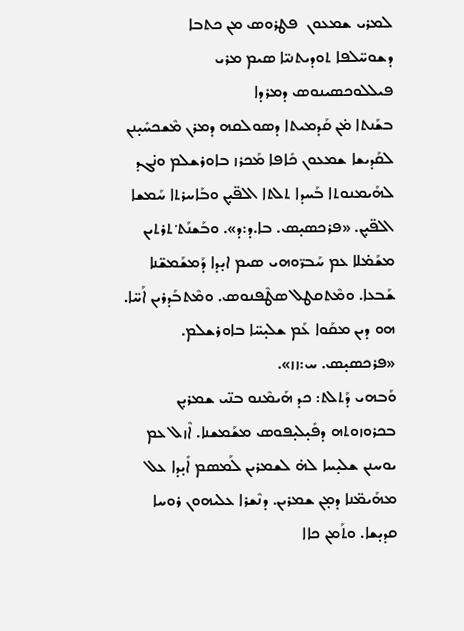ܠܡܪܝ ܫܡܥܘܢ  ܦܛܪܘܣ ܡܢ ܟܬܒܐ
ܕܫܘܚ̈ܠܦܐ ܬܘܕܝܬܢܝ̈ܐ ܣܝܡ ܡܪܝ ܦܝܠܠܘܟܣܝܢܘܣ ܕܡܪܕܐ
ܒܫܰܢܬܐ ܡ̇ܢ ܩܰܕܡܝܬܐ ܕܣܘܠܩܗ ܕܡܪܢ ܡܶܫܟܚܺܝ̣ܢܢ ܠܩܰܕܝܫܐ ܫܡܥܘܢ ܟܺܐܦܐ ܡܰܟܪܙ ܒܐܘܪܫܠܡ ܘܢ̇ܓܕ ܠܗܰܝܡܢܘܬܐ ܒܰܚܕܐ ܬܠܬܐ ܐܠܦ̈ܝ̣ܢ ܘܒܰܐܚܪܬܐ ܚܰܡܫܐ ܐܠܦ̈ܝ̣ܢ. «ܦܪܟܣܝ̣ܣ. ܒܐ.ܕ:ܕ». ܘܒܰܫܢܰܬ݀ ܬܪܬܝܢ ܡܫܰܡ̇ܠܐ ܥܡ ܚܰܒܪ̈ܘܗܝ ܣܝܡ ܐܝ̣ܕܐ ܕܰܡܫܰܡܫ̈ܢܐ ܫܰܒܥܐ. ܘܡܶܬܩܛܠ ܣܛܶܦܢܘܣ. ܘܡܶܬܒܰܕܪܝܢ ܐܰܚ̈ܐ. ܗܘ ܕܝܢ ܡܩܰܘܐ ܥܰܡ ܫܠܝ̣ܚ̈ܐ ܒܐܘܪܫܠܡ. «ܦܪܟܣܝ̣ܣ. ܚ:ܙܙ».
ܘܰܒܗܝ ܕܰܬܠܬ: ܟܕ ܗܰܝܡܶܢܘ ܒܢ̈ܝ ܫܡܪܝ̣ܢ ܒܟܪܘܙܘܬܗ ܕܦܺܝ̣ܠܝ̣ܦܘܣ ܡܫܰܡܫܢܐ. ܐܶܙܠ ܥܡ ܝܘܚܢܢ ܫܠܝ̣ܚܐ ܠܗ̇ ܠܫܡܪܝܢ ܠܰܡܣܡ ܐܺܝ̣ܕܐ ܥܠ ܡܗܰܝܡ̈ܢܐ ܕܡ̣ܢ ܫܡܪܝܢ. ܕܢܶܫܪܐ ܥܠܝܗܘܢ ܪܘܚܐ ܩܕܝ̣ܫܐ. ܘܬܰܡܢ ܟܐܐ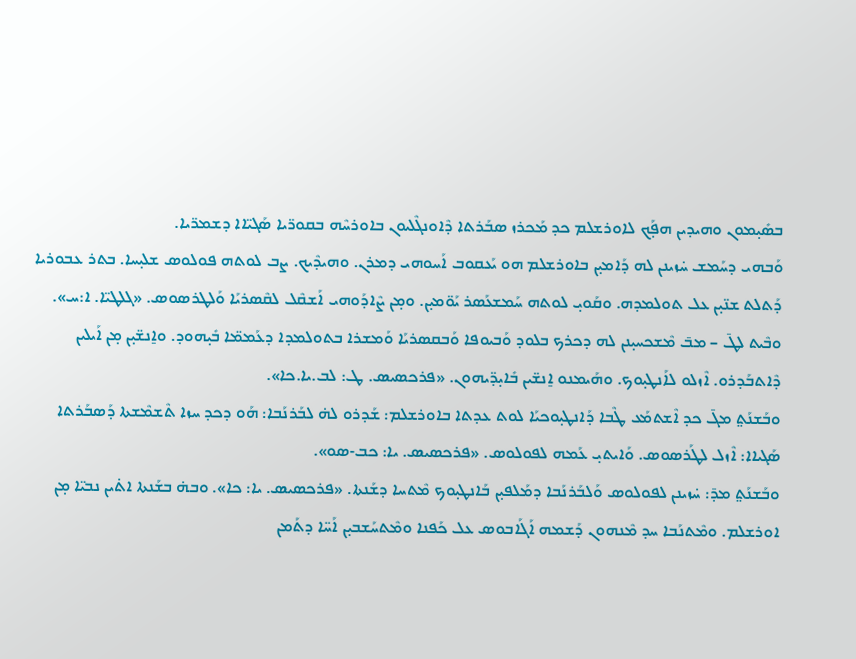ܒܣܺܝ̣ܡܘܢ ܘܗܝܕܝܢ ܗܦ̣ܰܟ ܠܐܘܪܫܠܡ ܟܕ ܡܰܟܪܙ ܣܒܰܪܬܐ ܕܶܐܘܢܓܶܠܝܘܢ ܒܐܘܪܚܶܗ ܒܩܘܪ̈ܝܐ ܣܰܓܝ̈ܐܐ ܕܫܡܪ̈ܝܐ.
ܘܰܒܗܝ ܕܚܰܡܫ ܚ̇ܙܝܢܢ ܠܗ ܕܰܐܡܝ̣ܢ ܒܐܘܪܫܠܡ ܗܘ ܝܰܥܩܘܒ ܐܰܚܘܗܝ ܕܡܪܢ. ܘܗܝܕܶܝܟ. ܨܒ ܠܘܬܗ ܦܘܠܘܣ ܫܠܝ̣ܚܐ. ܒܬܪ ܥܒܘܪܝܐ ܕܰܬܠܬ ܫܢ̈ܝ̣ܢ ܥܠ ܬܘܠܡܕܗ. ܘܩܰܘܝ̣ ܠܘܬܗ ܚܰܡܫܥܰܣܪ ܝܰܘ̈ܡܝ̣ܢ. ܘܡ̣ܢ ܨܶܐܕܰܘܗܝ ܐܰܫܩܶܠ ܠܩܶܣܪܝܰܐ ܘܰܠܛܪܣܘܣ. «ܓܠܛܝ̈ܐ. ܐ:ܚ».
ܘܒܶܝܬ ܠܛ̄ – ܡܒ̄ ܡܶܫܟܚܝ̣ܢܢ ܠܗ ܕܟܪܟ ܒܠܘܕ ܘܰܒܝܘܦܐ ܘܰܒܩܣܪܝܰܐ ܘܰܡܫܪܐ ܒܬܘܠܡܕܐ ܕܥܰܡܡ̈ܐ ܒܺܝ̣ܗܘܕ. ܘܐ̱ܢܫ̈ܝ̣ܢ ܡ̣ܢ ܐܰܝܠܝܢ ܕܶܐܬܒܰܕܪܘ. ܐܶܙܠܘ ܠܐܰܢܛܝ̣ܘܟ. ܘܗܰܝܡܢܘ ܐ̱ܢܫ̈ܝܢ ܒܺܐܝ̣ܕ̈ܝܗܘܢ. «ܦܪܟܣܝܣ. ܛ: ܠܒ.ܝܐ.ܟܐ».
ܘܒܰܫܢܰܬ݀ ܡܓ̄ ܟܕ ܐܶܫܬܡܰܥ ܛܶܒܐ ܕܰܐܢܛܝ̣ܘܟܝܰܐ ܠܘܬ ܥܕܬܐ ܒܐܘܪܫܠܡ: ܫܰܕܪܘ ܠܗ̇ ܠܒܰܪܢܰܒܐ: ܗܰܘ ܕܟܕ ܚܙܐ ܬܶܫܡܶܫܬܐ ܕܰܣܒܰܪܬܐ ܣܰܓܝܐܐ: ܐܶܙܠ ܠܛܰܪܣܘܣ. ܘܰܐܝܬܝ̣ ܥܰܡܗ ܠܦܘܠܘܣ. «ܦܪܟܣܝܣ. ܝܐ: ܟܒ-ܣܘ».
ܘܒܰܫܢܰܬ݀ ܡܕ̄: ܚ̇ܙܝܢܢ ܠܦܘܠܘܣ ܘܰܠܒܰܪܢܰܒܐ ܕܡܰܠܦܝ̣ܢ ܒܰܐܢܛܝ̣ܘܟ ܡܶܬܚܐ ܕܫܰܢܬܐ. «ܦܪܟܣܝܣ. ܝܐ: ܟܐ». ܘܒܗ̇ ܒܫܰܢܬܐ ܐܬ̇ܝܢ ܢܒܝ̈ܐ ܡ̣ܢ ܐܘܪܫܠܡ. ܘܡܶܬܢܰܒܐ ܚܕ ܡܶܢܗܘܢ ܕܰܫܡܗ ܐܰܓܰܐܒܘܣ ܥܠ ܟܰܦܢܐ ܘܡܶܬܚܰܫܒܝ̣ܢ ܐܰܚ̈ܐ ܕܬܰܡܢ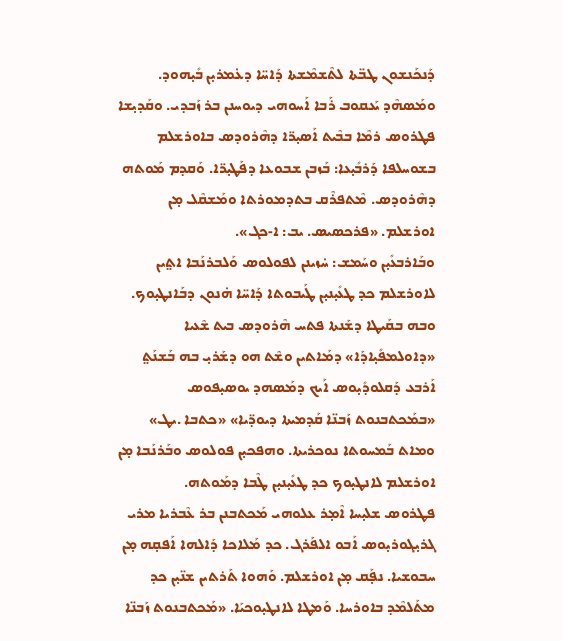ܕܰܢܟܰܢܫܘܢ ܛܒ̈ܬܐ ܠܬܶܫܡܶܫܬܐ ܕܰܐܚ̈ܐ ܕܥ̇ܡܪܝ̣ܢ ܒܺܝ̣ܗܘܕ. ܘܡܰܣܗܶܕ ܝܰܥܩܘܒ ܪܰܒܐ ܐܰܚܘܗܝ ܕܝܘܚܢܢ ܒܪ ܙܰܒܕܝ. ܘܩܰܕܝ̣ܫܐ ܦܛܪܘܣ ܪܡܶܐ ܒܒܶܝܬ ܐܰܣܝ̣ܪ̈ܐ ܕܗܶܪܘܕܣ ܒܐܘܪܫܠܡ ܒܫܘܚܠܦܐ ܕܰܪܒܺܝ̣ܥܐ: ܒܰܙܒܢ ܫܒܘܥܐ ܕܦܰܛܝ̣ܪ̈ܐ. ܘܰܩܕܡ ܡܰܘܬܗ ܕܗܶܪܘܕܣ. ܡܶܬܦܪܶܩ ܒܬܕܡܘܪܬܐ ܘܡܰܫܩܶܠ ܡ̣ܢ ܐܘܪܫܠܡ. «ܦܪܟܣܝܣ. ܝܒ: ܐ-ܟܓ».
ܘܒܰܐܪܒܥܺܝ̣ܢ ܘܚܰܡܫ: ܚ̇ܙܝܢܢ ܠܦܘܠܘܣ ܘܰܠܒܪܢܰܒܐ ܐܬ݀ܝܢ ܠܐܘܪܫܠܡ ܟܕ ܛܥܺܝ̣ܢܝ̣ܢ ܛܰܝܒܘܬܐ ܕܰܐܚ̈ܐ ܗ̇ܢܘܢ ܕܒܰܐܢܛܝ̣ܘܟ. ܘܒܗ ܒܩܰܝܛܐ ܕܫܰܢܬܐ ܦܬܚ ܗܶܪܘܕܣ ܒܝܬ ܫܶܥܝܐ «ܕܐܘܠܡܦܺܝ̣ܐܕܰܐ» ܕܡܰܐܬܝܢ ܘܫܶܬ ܗܘ ܕܫܰܪܝ̣ ܒܗ ܒܰܫܢܰܬ݀ ܐܰܪܒܥ ܕܰܩܠܘܕܺܝ̣ܘܣ ܐܰܝܟ ܕܡܰܣܗܕ ܝܘܣܝ̣ܦܘܣ «ܒܡܰܟܬܒܢܘܬ ܙܰܒܢ̈ܐ ܩܰܕܡܝܬܐ ܕܝܘܕ̈ܝܐ» «ܟܬܒܐ .ܝܛ» ܘܡܐܬ ܒܰܡܚܘܬܐ ܢܘܟܪܝܬܐ. ܘܗܦܟܝ̣ܢ ܦܘܠܘܣ ܘܒܰܪܢܰܒܐ ܡ̣ܢ ܐܘܪܫܠܡ ܠܐܢܛܝ̣ܘܟ ܟܕ ܛܥܺܝ̣ܢܝ̣ܢ ܛܶܒܐ ܕܡܰܘܬܗ.
ܦܛܪܘܣ ܫܠܝ̣ܚܐ ܐܶܡ̣ܪ ܥܠܘܗܝ ܡܰܟܬܒܢܢ ܒܪ ܥܶܒܪܝܐ ܡܪܝ ܓܪܝ̣ܓܘܪܝ̣ܘܣ ܐܰܒܘ ܐܠܦܰܪܓ. ܟܕ ܡܰܠܐܟܐ ܕܰܐܠܗܐ ܐܰܦܩ̣ܗ ܡ̣ܢ ܚܒܘܫܝܐ. ܢܦ̣ܰܩ ܡ̣ܢ ܐܘܪܫܠܡ. ܘܰܗܘܐ ܬܰܪܬܝܢ ܫܢ̈ܝ̣ܢ ܟܕ ܡܬܰܠܡܶܕ ܒܐܘܪܚܐ. ܘܰܡܛܐ ܠܐܢܛܝ̣ܘܟܝܰܐ. «ܡܰܟܬܒܢܘܬ ܙܰܒܢ̈ܐ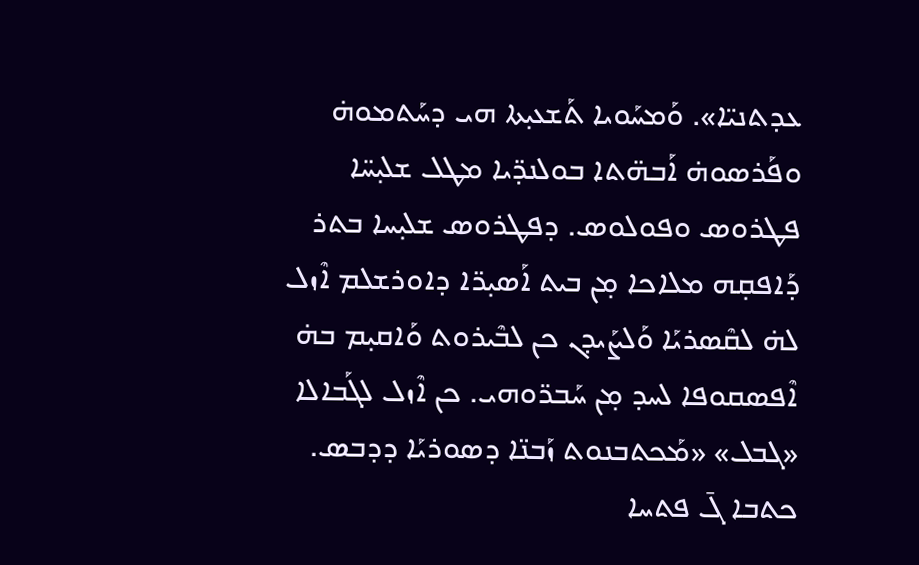ܥܕܬܢܝ̈ܐ». ܘܰܡܚܰܘܝܐ ܬܰܫܥܝ̣ܬܐ ܗܝ ܕܚܰܬܡܘܗ̇ ܘܦܰܪܣܘܗ̇ ܐܰܒܗ̈ܬܐ ܒܘܠܢܕ̈ܝܐ ܡܛܠ ܫܠܝ̣ܚ̈ܐ ܦܛܪܘܣ ܘܦܘܠܘܣ. ܕܦܛܪܘܣ ܫܠܝ̣ܚܐ ܒܬܪ ܕܰܐܦܩ̣ܗ ܡܠܐܟܐ ܡ̣ܢ ܒܝܬ ܐܰܣܝ̣ܪ̈ܐ ܕܐܘܪܫܠܡ ܐܶܙܠ ܠܗ̇ ܠܩܶܣܪܝܰܐ ܘܰܠܨܰܝܕܢ ܟܢ ܠܒܶܝܪܘܬ ܘܰܐܩܝ̣ܡ ܒܗ̇ ܐܶܦܣܩܘܦܐ ܠܚܕ ܡ̣ܢ ܚܰܒܪ̈ܘܗܝ. ܟܢ ܐܶܙܠ ܠܓܰܒܐܠܐ «ܓܒܠ» «ܡܰܟܬܒܢܘܬ ܙܰܒܢ̈ܐ ܕܣܘܪܝܰܐ ܕܕܒܣ. ܟܬܒܐ ܓ̄ ܦܬܚܐ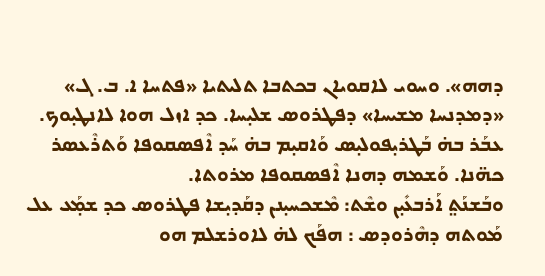ܕܗܗ». ܘܚܘܝ ܠܐܩܘܝܐܢ ܒܟܬܒܐ ܬܠܝܬܝܐ «ܦܬܚܐ ܐ. ܒ. ܓ» «ܕܡܕܢܚܐ ܡܫܝܚܐ» ܕܦܛܪܘܣ ܫܠܝ̣ܚܐ. ܟܕ ܐܙܠ ܗܘܐ ܠܐܢܛܝ̣ܘܟ. ܥܒܰܪ ܒܗ̇ ܒܰܛܪܝ̣ܦܘܠܝ̣ܣ ܘܰܐܩܝ̣ܡ ܒܗ̇ ܚܰܕ ܐܶܦܣܩܘܦܐ ܘܰܬܪܶܥܣܪ ܟܗ̈ܢܐ. ܘܰܫܡܗ ܕܗܢܐ ܐܶܦܣܩܘܦܐ ܡܪܘܬܐ.
ܘܒܰܫܢܰܬ݀ ܐܰܪܒܥܺܝ̣ܢ ܘܫܶܬ: ܡܶܫܟܚܝ̣ܢܢ ܕܩܰܕܝ̣ܫܐ ܦܛܪܘܣ ܟܕ ܫܡ̣ܰܥ ܥܠ ܡܰܘܬܗ ܕܗܶܪܘܕܣ : ܗܦܰܟ ܠܗ̇ ܠܐܘܪܫܠܡ ܗܘ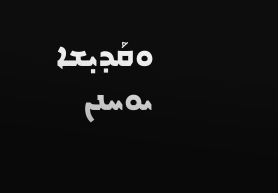ܘܩܰܕܝ̣ܫܐ ܝܘܚܢܢ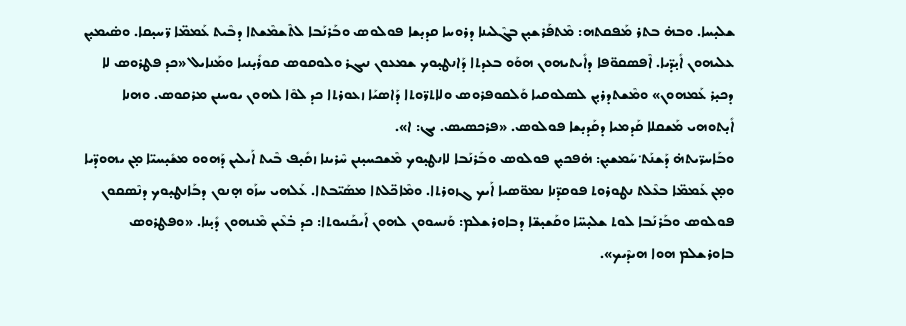ܫܠܝ̣ܚܐ. ܘܒܗ̇ ܒܬܪ ܡܰܦܩܬܗ: ܡܶܬܦܰܪܫܝ̣ܢ ܒܓܶܠܝܢܐ ܕܪܘܚܐ ܩܕܝ̣ܫܐ ܦܘܠܘܣ ܘܒܰܪܢܰܒܐ ܠܬܶܫܡܶܫܬܐ ܕܒܶܝܬ ܥܰܡܡ̈ܐ ܪ̈ܚܝ̣ܩܐ. ܘܣ̇ܝܡܝ̣ܢ ܥܠܝܗܘܢ ܐܺܝ̣ܕ̈ܝܐ. ܐܶܦܣܩܘ̈ܦܐ ܕܐܺܝܬܝܗܘܢ ܗܘܰܘ ܒܥܕܬܐ ܕܰܐܢܛܝ̣ܘܟ ܫܡܥܘܢ ܢܝܓܪ ܘܠܘܩܘܣ ܩܘܪܺܝ̣ܢܝܐ ܘܡܰܢܐܝܠ «ܟܕ ܦܛܪܘܣ ܠܐ ܕܟܝ̣ܪ ܥܰܡܗܘܢ» ܘܡܶܫܬܕܪܝ̣ܢ ܠܣܠܘܩܝܐ ܘܰܠܩܘܦܪܘܣ ܘܠܐܬܪ̈ܘܬܐ ܕܰܐܣܝܰܐ ܙܥܘܪܬܐ ܟܕ ܠܘܶܐ ܠܗܘܢ ܝܘܚܢܢ ܡܪܩܘܣ. ܘܗܢܐ ܐܺܝ̣ܬܘܗܝ ܡܰܫܩܠܐ ܩܰܕܡܝܐ ܕܩܰܕܝ̣ܫܐ ܦܘܠܘܣ. «ܦܪܟܣܝܣ. ܝܓ: ܐ».
ܘܒܰܐܚܪ̈ܝܬܗ̇ ܕܰܫܢܰܬ݀ ܚܰܡܫܝ̣ܢ: ܗ̇ܦܟܝ̣ܢ ܦܘܠܘܣ ܘܒܰܪܢܰܒܐ ܠܐܢܛܝ̣ܘܟ ܡܶܫܟܚܝ̣ܢܢ ܚܶܪܝܢܐ ܙܩܺܝ̣ܦ ܒܶܝܬ ܐܰܝܠܝܢ ܕܰܗܘܘ ܡܫܺܝ̣ܚܝ̈ܐ ܡ̣ܢ ܝܗܘܕ̈ܝܐ ܘܡ̣ܢ ܥܰܡܡ̈ܐ ܒܥܶܠܬ ܢܛܘܪܘܬ ܦܘܩܕ̈ܢܐ ܢܡܘ̈ܣܝܐ ܐܰܝܟ ܓܙܘܪܬܐ. ܘܡܶܐܟ̈ܠܬܐ ܡܣܰܝ̈ܒܬܐ. ܥܰܠܗܝ ܚܙܰܘ ܗ̣ܢܘܢ ܕܒܰܐܢܛܝ̣ܘܟ ܕܢܶܣܩܘܢ ܦܘܠܘܣ ܘܒܰܪܢܰܒܐ ܠܘܬ ܫܠܝ̣ܚ̈ܐ ܘܩܰܫܝ̣ܫ̈ܐ ܕܒܐܘܪܫܠܡ: ܘܰܢܚܘܘܢ ܠܗܘܢ ܐܰܝܟܰܢܝܘܬܐ: ܟܕ ܒ̇ܥܶܝܢ ܡܶܢܗܘܢ ܕܺܝ̣ܢܐ. «ܘܦܛܪܘܣ ܒܐܘܪܫܠܡ ܗܘܐ ܗܝܕܶܝܟ».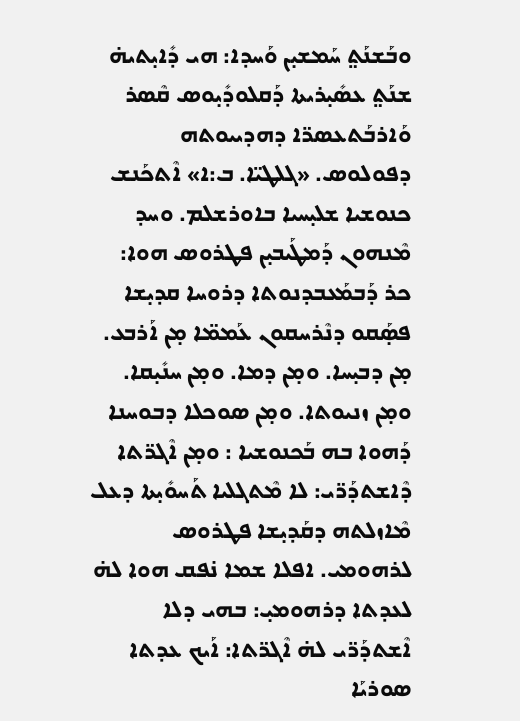ܘܒܰܫܢܰܬ݀ ܚܰܡܫܝ̣ܢ ܘܰܚܕܐ: ܗܝ ܕܺܐܝ̣ܬܝܗ̇ ܫܢܰܬ݀ ܥܣܺܝ̣ܪܝܬܐ ܕܰܩܠܘܕܺܝ̣ܘܣ ܩܶܣܪ ܘܰܐܪܒܰܬܥܣܪ̈ܐ ܕܗܕܝܝܘܬܗ ܕܦܘܠܘܣ. «ܓܠܛܝ̈ܐ. ܒ:ܐ» ܐܶܬܟܰܢܫ ܟܢܘܫܝܐ ܫܠܝ̣ܚܝܐ ܒܐܘܪܫܠܡ. ܘܚܕ ܡܶܢܗܘܢ ܕܰܡܛܰܝܒܝ̣ܢ ܦܛܪܘܣ ܗܘܐ: ܟܪ ܕܰܒܡܰܥܒܕܢܘܬܐ ܕܪܘܚܐ ܩܕܝ̣ܫܐ ܦܣ̣ܰܩܘ ܕܢܶܪܚܩܘܢ ܥܰܡܡ̈ܐ ܡ̣ܢ ܐܰܪܒܥ. ܡ̣ܢ ܕܒܝ̣ܚܐ. ܘܡ̣ܢ ܕܡܐ. ܘܡ̣ܢ ܚܢܺܝ̣ܩܐ. ܘܡ̣ܢ ܙܢܝܘܬܐ. ܘܡ̣ܢ ܣܘܟܠܐ ܕܒܘܚܢܐ ܕܰܗܘܐ ܒܗ ܒܰܟܢܘܫܝܐ : ܘܡ̣ܢ ܐܶܓܪ̈ܬܐ ܕܶܐܫܬܕܰܪ̈ܝ: ܠܐ ܡܶܬܓܠܝܐ ܬܰܚܘܺܝ̣ܬܐ ܕܥܠ ܡܶܐܙܠܬܗ ܕܩܰܕܝ̣ܫܐ ܦܛܪܘܣ ܠܪܗܘܡܝ. ܐܦܠܐ ܫܡܐ ܢ̇ܦܩ ܗܘܐ ܠܗ̇ ܠܥܕܬܐ ܕܪܗܘܡܝ̣: ܒܗܝ ܕܠܐ ܐܶܫܬܕܰܪ̈ܝ ܠܗ̇ ܐܶܓܪ̈ܬܐ: ܐܰܝܟ ܥܕܬܐ ܣܘܪܝܰܐ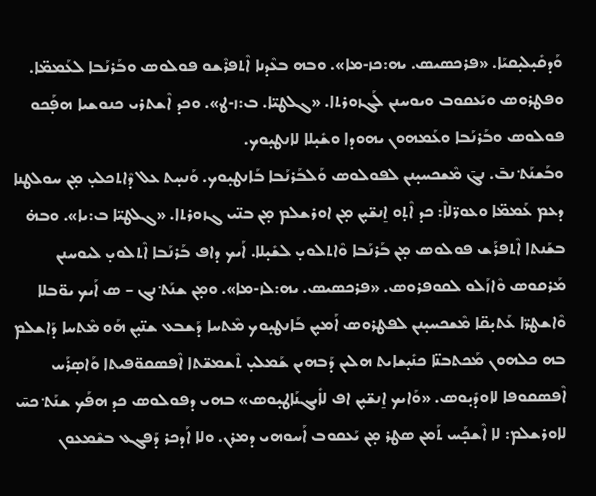ܘܰܕܩܺܝ̣ܠܝ̣ܩܝܰܐ. «ܦܪܟܣܝܣ. ܝܗ:ܟܙ-ܡܐ». ܘܒܗ ܒܥܶܕܢܐ ܐܶܬܦܪܶܫܘ ܦܘܠܘܣ ܘܒܰܪܢܰܒܐ ܠܥܰܡܡ̈ܐ. ܘܦܛܪܘܣ ܘܝܰܥܩܘܒ ܘܝܘܚܢܢ ܠܰܓܙܘܪܬܐ. «ܓܠܛܝ̈ܐ. ܒ:ܙ-ܛ». ܘܟܕ ܐܶܫܬܪܝ ܟܢܘܫܝܐ ܗܦ̣ܰܟܘ ܦܘܠܘܣ ܘܒܰܪܢܰܒܐ ܘܥܰܡܗܘܢ ܝܗܘܕܐ ܘܫܺܝ̣ܠܐ ܠܐܢܛܝ̣ܘܟ.
ܘܒܰܫܢܰܬ݀ ܢܒ̄. ܢܓ̄ ܡܶܫܟܚܝ̣ܢܢ ܠܦܘܠܘܣ ܘܰܠܒܰܪܢܰܒܐ ܒܰܐܢܛܝ̣ܘܟ. ܘܰܢܚ̣ܬ ܥܠ ܕܶܐܬܟܠܝ̣ ܡ̣ܢ ܚܘܠܛܢܐ ܕܥܡ ܥܰܡܡ̈ܐ ܘܥܘܪ̈ܠܐܶ: ܟܕ ܐܶܬ̣ܘ ܐ̱ܢܫ̈ܝ̣ܢ ܡ̣ܢ ܐܘܪܫܠܡ ܡ̣ܢ ܒܢ̈ܝ ܓܙܘܪܬܐ. «ܓܠܛܝ̈ܐ ܒ:ܝܐ». ܘܒܗ̇ ܒܫܰܢܬܐ ܐܶܬܦܪܰܫ ܦܘܠܘܣ ܡ̣ܢ ܒܰܪܢܰܒܐ ܘܶܐܬܠܘܝ̣ ܠܫܺܝ̣ܠܐ. ܐܰܝܟ ܕܐܦ ܒܰܪܢܰܒܐ ܐܶܬܠܘܝ̣ ܠܝܘܚܢܢ ܡܰܪܩܘܣ ܘܶܐܙܰܠܘ ܠܩܘܦܪܘܣ. «ܦܪܟܣܝܣ. ܝܗ:ܠܙ-ܡܐ». ܘܡ̣ܢ ܫܢܰܬ݀ ܢܓ – ܣ ܐܰܝܟ ܝܘ̈ܒܠܐ ܘܶܐܫܛܪ̈ܐ ܥܰܬܝ̣ܩ̈ܐ ܡܶܫܟܚܝ̣ܢܢ ܠܦܛܪܘܣ ܐܰܡܝ̣ܢ ܒܰܐܢܛܝ̣ܘܟ ܡܶܬܚܐ ܕܰܫܒܥ ܫܢ̈ܝ̣ܢ ܗܰܘ ܡܶܬܚܐ ܕܰܐܫܠܡ ܒܗ ܟܠܗܘܢ ܡܰܟܬܒܢ̈ܐ ܟܢܺܝ̣ܫܐܝܬ ܗܠܝܢ ܕܰܒܗܝܢ ܫܰܡܠܝ̣ ܬܶܫܡܫ̈ܬܐ ܐܶܦܣܩܘ̈ܦܝܬܐ ܘܰܐܣ̣ܪܰܚ ܐܶܦܣܩܘܦܐ ܠܐܘܕܺܝ̣ܘܣ. «ܘܰܐܝܟ ܐ̱ܢܫ̈ܝ̣ܢ ܐܦ ܠܐܺܝܓܢܰܐܛܝ̣ܘܣ» ܒܗܝ ܕܦܘܠܘܣ ܟܕ ܗܦܰܟ ܫܢܰܬ݀ ܟܚ̄ ܠܐܘܪܫܠܡ: ܠܐ ܐܶܫܟ̣ܰܚ ܬܰܡܢ ܣܛܪ ܡ̣ܢ ܝܰܥܩܘܒ ܐܰܚܘܗܝ ܕܡܪܢ. ܘܠܐ ܐܰܕܟܪ ܕܰܦܓܥ ܒܫܶܡܥܘܢ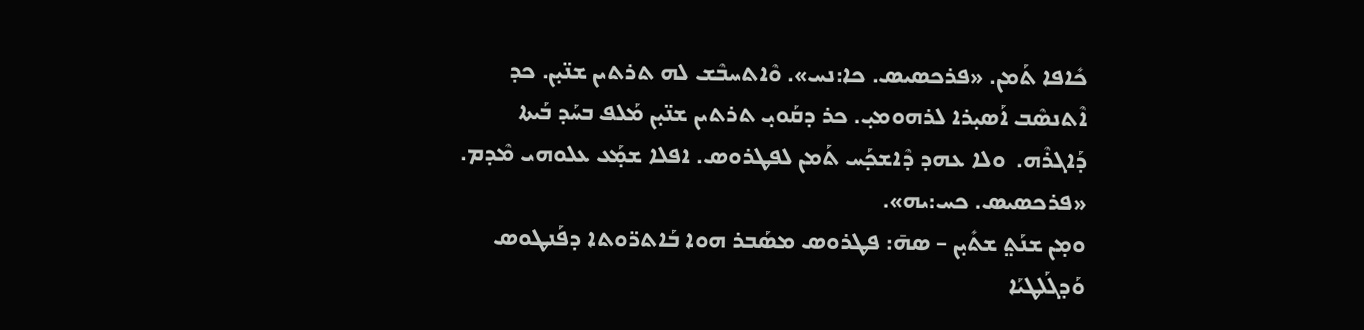ܟܺܐܦܐ ܬܰܡܢ. «ܦܪܟܣܝܣ. ܟܐ:ܢܚ». ܘܶܐܬܚܒܶܫ ܠܗ ܬܪܬܝܢ ܫܢ̈ܝ̣ܢ. ܟܕ ܐܶܬܢܣܶܒ ܐܰܣܝ̣ܪܐ ܠܪܗܘܡܝ̣. ܟܪ ܕܩܰܘܝ̣ ܬܪܬܝܢ ܫܢ̈ܝ̣ܢ ܡܰܠܦ ܒܚܰܕ ܒܰܝܬܐ ܕܰܐܓܪܶܗ.  ܘܠܐ ܥܗܕ ܕܶܐܫܟ̣ܰܚ ܬܰܡܢ ܠܦܛܪܘܣ. ܐܦܠܐ ܫܡ̣ܰܥ ܥܠܘܗܝ ܡܶܕܡ. «ܦܪܟܣܝܣ. ܟܚ:ܝܗ».
ܘܡ̣ܢ ܫܢܰܬ݀ ܫܬܺܝ̣ܢ – ܣܗ̄: ܦܛܪܘܣ ܡܣܰܒܪ ܗܘܐ ܒܰܐܬܪ̈ܘܬܐ ܕܦܰܢܛܘܣ ܘܰܕܓܰܠܛܝܰܐ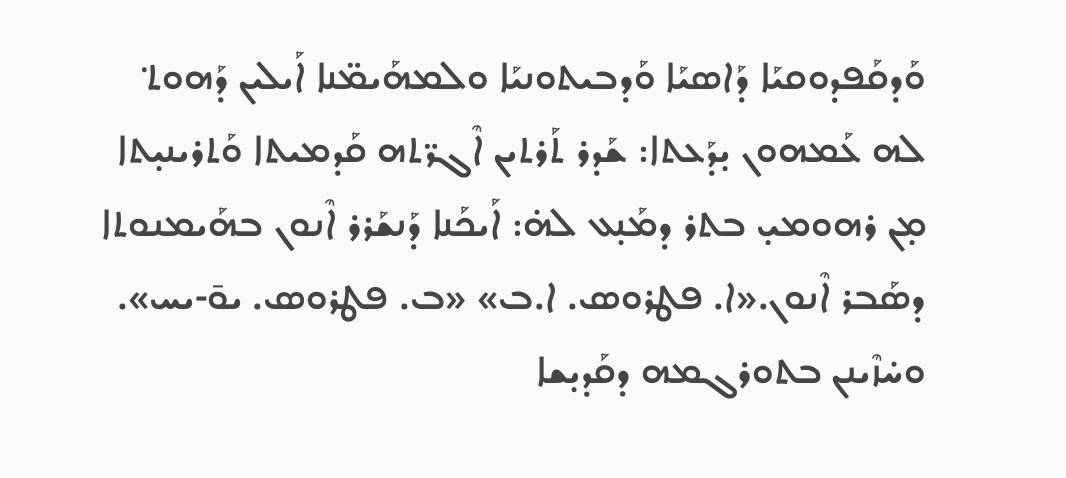ܘܰܕܩܰܦܕܘܩܝܰܐ ܕܰܐܣܝܰܐ ܘܰܕܒܝܬܘܢܝܰܐ ܘܠܡܗܰܝܡ̈ܢܐ ܐܰܝܠܝܢ ܕܰܗܘܬ݀ ܠܗ ܥܰܡܗܘܢ ܝ̣ܕܰܥܬܐ: ܫܰܕܪ ܬܰܪܬܝܢ ܐܶܓܪ̈ܬܗ ܩܰܕܡܝܬܐ ܘܰܬܪܝܢܝ̣ܬܐ ܡ̣ܢ ܪܗܘܡܝ̣ ܒܬܪ ܕܡܰܢ̣ܥ ܠܗ̇: ܐܰܝܟܰܢܐ ܕܰܢܫܰܪܪ ܐܶܢܘܢ ܒܗܰܝܡܢܘܬܐ ܕܣܰܒܪ ܐܶܢܘܢ.«ܐ. ܦܛܪܘܣ. ܐ.ܒ» «ܒ. ܦܛܪܘܣ. ܝܘ̄-ܝܚ».
ܘܚ̇ܙܶܝܢܢ ܒܬܘܪܓܡܗ ܕܩܰܕܝ̣ܫܐ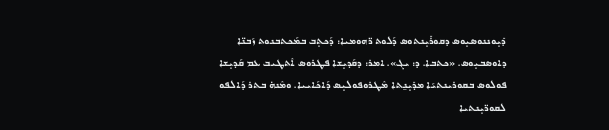ܕܺܝ̣ܘܢܢܘܣܝ̣ܘܣ ܕܩܘܪܺܝ̣ܢܬܘܣ ܕܰܠܘܬ ܪ̈ܗܘܡܝܐ: ܕܰܟܬ̣ܒ ܒܡܰܟܬܒܢܘܬ ܙܰܒܢ̈ܐ ܕܐܘܣܒܝ̣ܘܣ. «ܟܬܒܐ. ܕ: ܝܓ». ܐܡܪ: ܕܩܰܕܝ̣ܫܐ ܦܛܪܘܣ ܐܶܬܛܝܒ ܥܡ ܩܰܕܝ̣ܫܐ ܦܘܠܘܣ ܒܩܘܪܝܢܬܝܰܐ ܡܕܺܝ̣ܢ̱ܬܐ ܡܶܛܪܘܦܘܠܝ̣ܣ ܕܰܐܟܰܐܝܝܐ. ܘܡܶܢܗ̇ ܒܬܪ ܕܰܐܠܦܘ ܠܩܘܪ̈ܝ̣ܢܬܝܐ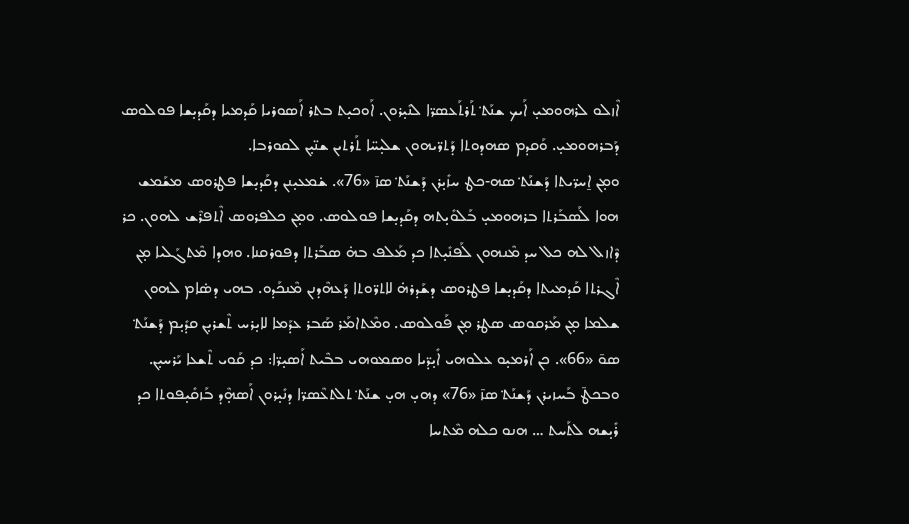ܐܶܙܠܘ ܠܪܗܘܡܝ̣ ܐܰܝܟ ܫܢܰܬ݀ ܬܰܪܬܰܥܣܪ̈ܐ ܠܢܺܝ̣ܪܘܢ. ܐܰܘܟܝ̣ܬ ܒܬܪ ܐܰܣܘܪܝܐ ܩܰܕܡܝܐ ܕܩܰܕܝ̣ܫܐ ܦܘܠܘܣ ܕܰܒܪܗܘܡܝ̣. ܘܰܩܕܡ ܣܗܕܘܬܐ ܕܰܬܪ̈ܝܗܘܢ ܫܠܝ̣ܚ̈ܐ ܬܰܪܬܝܢ ܫܢ̈ܝ̣ܢ ܠܩܘܪܒܐ.
ܘܡ̣ܢ ܐ̱ܚܪ̈ܝܬܐ ܕܰܫܢܰܬ݀ ܣܗ-ܟܛ ܚܙܺܝ̣ܪܢ ܕܰܫܢܰܬ݀ ܣܙ̄ «76». ܫ̇ܡܥܝ̣ܢܢ ܕܩܰܕܝ̣ܫܐ ܦܛܪܘܣ ܡܫܰܡܫ ܗܘܐ ܠܰܣܒܰܪܬܐ ܒܪܗܘܡܝ̣ ܒܰܠܘܺܝ̣ܬܗ ܕܩܰܕܝ̣ܫܐ ܦܘܠܘܣ. ܘܡ̣ܢ ܟܠܦܪܘܣ ܐܶܬܦܪܶܫ ܠܗܘܢ. ܟܪ ܕܶܐܙܠ ܠܗ ܟܠ ܚܕ ܡܶܢܗܘܢ ܠܰܦܢܺܝ̣ܬܐ ܟܕ ܡܰܠܦ ܒܗ̇ ܣܒܰܪܬܐ ܕܦܘܪܩܢܐ. ܘܗܕܐ ܡܶܬܓܰܠܝܐ ܡ̣ܢ ܐܶܓܪܬܐ ܩܰܕܡܝܬܐ ܕܩܰܕܝ̣ܫܐ ܦܛܪܘܣ ܕܫܰܕܪܗ̇ ܠܐܬܪ̈ܘܬܐ ܕܰܥܗܶܕܢܢ ܡܶܢܟܰܕܘ. ܒܗܝ ܕܣ̇ܐܡ ܠܗܘܢ ܫܠܡܐ ܡ̣ܢ ܡܰܪܩܘܣ ܣܛܪ ܡ̣ܢ ܦܰܘܠܘܣ. ܘܡܶܬܐܡܰܪ ܣܰܒܪ ܥܕܰܡܐ ܠܐܝ̣ܪܚ ܬܶܫܪܝ̣ܢ ܩܕܺܝ̣ܡ ܕܰܫܢܰܬ݀ ܣܘ̄ «66». ܟܢ ܐܰܪܡܝ̣ܘ ܥܠܘܗܝ ܐܺܝ̣ܕ̈ܝܐ ܘܣܡܘܗܝ ܒܒܶܝܬ ܐܰܣܝ̣ܪ̈ܐ: ܟܕ ܩܰܘܝ ܬܶܫܥܐ ܝܰܪܚܝ̣ܢ. ܘܒܟܛ̄ ܒܰܚܙܝܪܢ ܕܰܫܢܰܬ݀ ܣܙ̄ «76» ܕܗܝ̣ ܗܝ̣ ܫܢܰܬ݀ ܬܠܬܥܶܣܪ̈ܐ ܕܢܺܝ̣ܪܘܢ ܐܰܣܗ̣ܶܕ ܒܰܙܩܺܝ̣ܦܘܬܐ ܟܕ ܪܺܝ̣ܫܗ ܠܬܰܚܬ … ܗܢܘ ܟܠܗ ܡܶܬܚܐ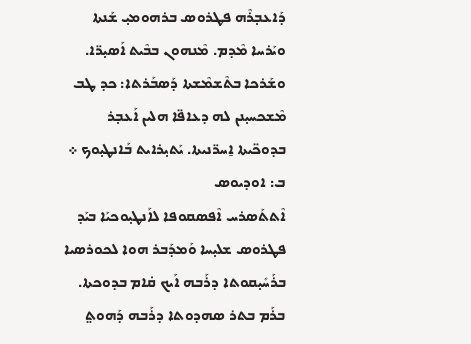ܕܰܐܥܒ̣ܪܶܗ ܦܛܪܘܣ ܒܪܗܘܡܝ̣ ܫܰܢܬܐ ܘܝܰܪܚܐ ܡܶܕܡ. ܡܶܢܗܘܢ ܒܒܶܝܬ ܐܰܣܝ̣ܪ̈ܐ. ܘܫܰܪܟܐ ܒܬܶܫܡܶܫܬܐ ܕܰܣܒܰܪܬܐ: ܟܕ ܛܒ ܡܶܫܟܚܝ̣ܢܢ ܠܗ ܕܥܐܦ̈ܐ ܗܠܝܢ ܐܰܥܒ̣ܪ ܒܕܘܟ̈ܝܬܐ ܐ̱ܚܪ̈ܢܝܬܐ. ܝܰܬܝ̣ܪܐܝܬ ܒܰܐܢܛܝ̣ܘܟ ܀
ܒ: ܐܘܕܝܘܣ
ܐܶܬܬܰܣܪܚ ܐܶܦܣܩܘܦܐ ܠܐܰܢܛܝ̣ܘܟܝܰܐ ܒܝܰܕ ܦܛܪܘܣ ܫܠܝ̣ܚܐ ܘܰܡܕܰܒܪ ܗܘܐ ܠܟܘܪܣܝܐ ܒܪܰܚܺܝ̣ܩܘܬܐ ܕܪܰܒܗ ܐܰܝܟ ܩ̇ܐܡ ܒܕܘܟܬܐ. ܒܪܰܡ ܒܬܪ ܣܗܕܘܬܐ ܕܪܰܒܗ ܕܰܗܘܬ݀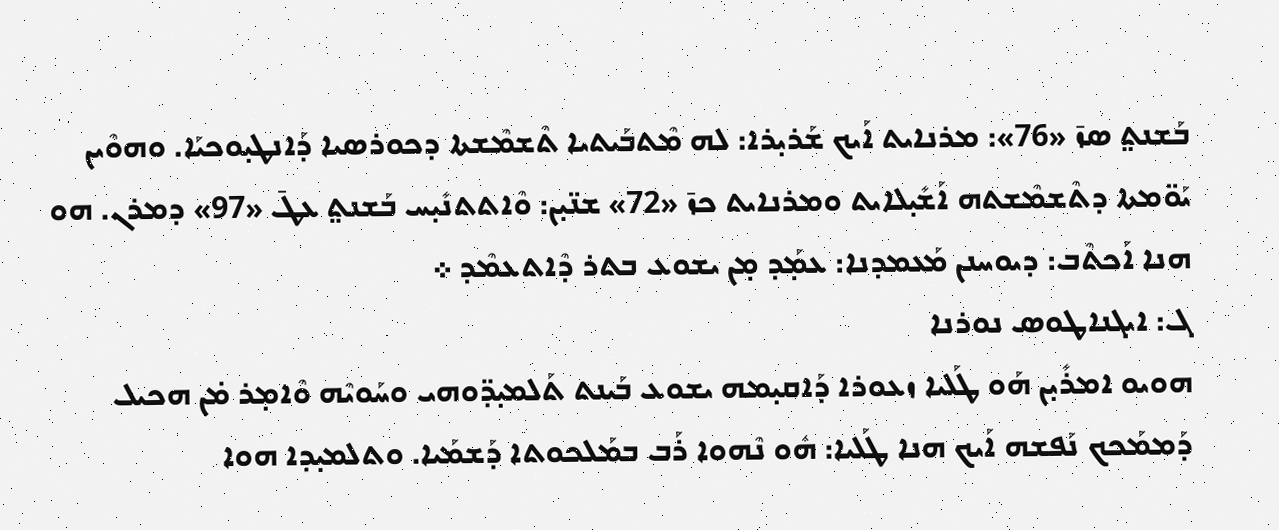ܒܰܫܢܬ݀ ܣܙ̄ «76»: ܡܪܢܐܝܬ ܐܰܝܟ ܫܰܪܝ̣ܪܐ: ܠܗ ܡܶܬܒܰܝܬܝܐ ܬܶܫܡܶܫܬܐ ܕܟܘܪܣܝܐ ܕܰܐܢܛܝ̣ܘܟܝܰܐ. ܘܗܘܶܝܢ ܝܰܘ̈ܡܬܐ ܕܬܶܫܡܶܫܬܗ ܐܰܫܺܝ̣ܠܐܝܬ ܘܡܪܢܐܝܬ ܟܙ̄ «72» ܫܢ̈ܝ̣ܢ: ܘܶܐܬܬܢܺܝ̣ܚ ܒܰܫܢܬ݀ ܥܛ̄ «97» ܕܡܪܢ. ܗܘ ܗܢܐ ܐܰܟܬܶܒ: ܕܝܘܚܢܢ ܡܰܥܡܕܢܐ: ܥܡ̣ܰܕ ܡ̣ܢ ܝܫܘܥ ܒܬܪ ܕܶܐܬܥܡܶܕ ܀
ܓ: ܐܝܓܢܐܛܘܣ ܢܘܪܢܐ
ܗܘܝܘ ܐܡܪܺܝ̣ܢ ܗܰܘ ܛܰܠܝܐ ܙܥܘܪܐ ܕܰܐܩܝ̣ܡܗ ܝܫܘܥ ܒܰܝܢܬ ܬܰܠܡܝ̣ܕ̈ܘܗܝ ܘܚܰܘܝܶܗ ܘܶܐܡ̣ܪ ܡ̇ܢ ܗܟܝܠ ܕܰܡܡܰܟܟ ܢܰܦܫܗ ܐܰܝܟ ܗܢܐ ܛܰܠܝܐ: ܗܽܘ ܢܶܗܘܐ ܪܰܒ ܒܡܰܠܟܘܬܐ ܕܰܫܡܰܝܐ. ܘܬܠܡܝ̣ܕܐ ܗܘܐ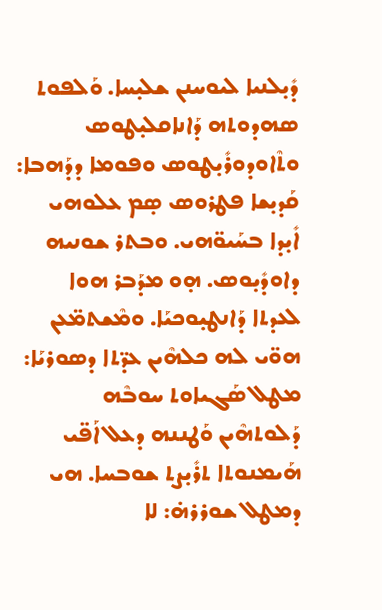ܕܺܝ̣ܠܢܝܐ ܠܝܘܚܢܢ ܫܠܝ̣ܚܐ. ܘܰܠܦܘܬ ܣܗܕܘܬܗ ܕܰܐܢܐܩܠܝ̣ܛܘܣ ܘܬܶܐܘܕܘܪܺܝ̣ܛܘܣ ܘܦܘܡܐ ܕܕܰܗܒܐ: ܩܰܕܝ̣ܫܐ ܦܛܪܘܣ ܣ̣ܡ ܥܠܘܗܝ ܐܺܝ̣ܕܐ ܒܚܰܝܘ̈ܗܝ. ܘܒܬܪ ܫܘܢܝܗ ܕܐܘܕܺܝ̣ܘܣ. ܗ̣ܘ ܡܕܰܒܪ ܗܘܐ ܠܥܕܬܐ ܕܰܐܢܛܝ̣ܘܟܝܰܐ. ܘܡܶܫܬܡ̈ܥܢ ܗܘ̈ܝ ܠܗ ܟܠܗܶܝܢ ܥܕ̈ܬܐ ܕܣܘܪܝܰܐ: ܡܛܠ ܣܰܓܝܐܘܬ ܚܘܒܶܗ ܕܰܠܘܬܗܶܝܢ ܘܰܛܢܢܗ ܕܥܠ ܐܰܦ̈ܝ ܗܰܝܡܢܘܬܐ ܬܪܺܝ̣ܨܬ ܫܘܒܚܐ. ܗܝ ܕܡܛܠ ܫܘܪܪܗ̇: ܠܐ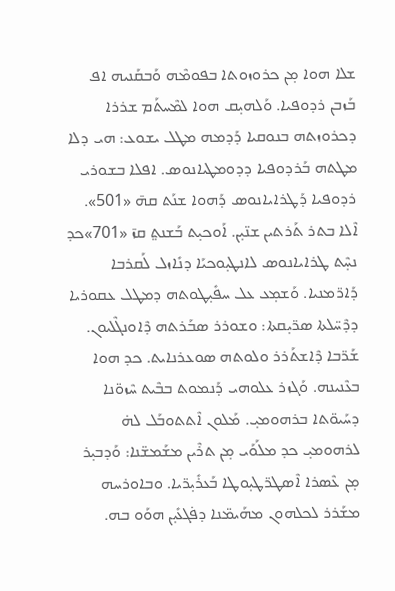ܫܠܐ ܗܘܐ ܡ̣ܢ ܟܪܘܙܘܬܐ ܒܦܘܡܶܗ ܘܰܒܩܰܢܝܗ ܐܦ ܒܰܙܒܢ ܪܕܘܦܝܐ. ܘܰܠܗܝ̣ܩ ܗܘܐ ܠܡܶܚܬܰܡ ܫܪܪܐ ܕܟܪܘܙܬܗ ܒܢܘܩܝܐ ܕܰܕܡܗ ܡܛܠ ܝܫܘܥ: ܗܝ ܕܠܐ ܡܛܬܗ ܒܰܪܕܘܦܝܐ ܕܕܘܡܛܝܐܢܘܣ. ܐܦܠܐ ܒܫܘܪܝ ܪܕܘܦܝܐ ܕܰܛܪܐܝܐܢܘܣ ܕܰܗܘܐ ܫܢܰܬ ܩܗ̄ «501». ܐܶܠܐ ܒܬܪ ܬܰܪܬܝܢ ܫܢ̈ܝ̣ܢ. ܐܰܘܟܝ̣ܬ ܒܰܫܢܬ݀ ܩܙ̄ «701»ܟܕ ܢܚ̣ܶܬ ܛܪܐܝܐܢܘܣ ܠܐܢܛܝ̣ܘܟܝܰܐ ܕܢܺܐܙܠ ܠܰܩܪܒܐ ܕܰܐܪ̈ܡܢܝܐ. ܘܰܫܡ̣ܥ ܥܠ ܚܦܺܝ̣ܛܘܬܗ ܕܡܛܠ ܥܩܘܪܝܐ ܕܕܶܚ̈ܠܬܐ ܣܪ̈ܝ̣ܩܬܐ: ܘܫܘܪܪ ܣܒܰܪܬܗ ܕܶܐܘܢܓܶܠܝܘܢ. ܫܰܪ̈ܒܐ ܕܶܐܫܬܰܪܪ ܘܠܘܬܗ ܣܘܥܪܢܐܝܬ. ܟܕ ܗܘܐ ܒܥܶܢܝܢܗ. ܘܰܓܙܪ ܥܠܘܗܝ ܕܰܢܡܘܬ ܒܒܶܝܬ ܚܶܙܘ̈ܢܐ ܕܚܰܝܘ̈ܬܐ ܒܪܗܘܡܝ̣. ܡܰܠܘܢ ܐܶܬܬܘܒܰܠ ܠܗ̇ ܠܪܗܘܡܝ̣ ܟܕ ܡܠܰܘܰܝ ܡ̣ܢ ܬܪܶܝܢ ܡܫܰܡܫ̈ܢܐ: ܘܰܕܒܝ̣ܪ ܡ̣ܢ ܥܶܣܪܐ ܐܶܣܛܪ̈ܛܝ̣ܘܛܐ ܒܰܥܪܺܝ̣ܪ̈ܝܐ. ܘܒܐܘܪܚܗ ܡܫܰܪܪ ܠܟܠܗܘܢ ܡܗܰܝܡ̈ܢܐ ܕܦ̇ܓܥܺܝ̣ܢ ܗܘܰܘ ܒܗ.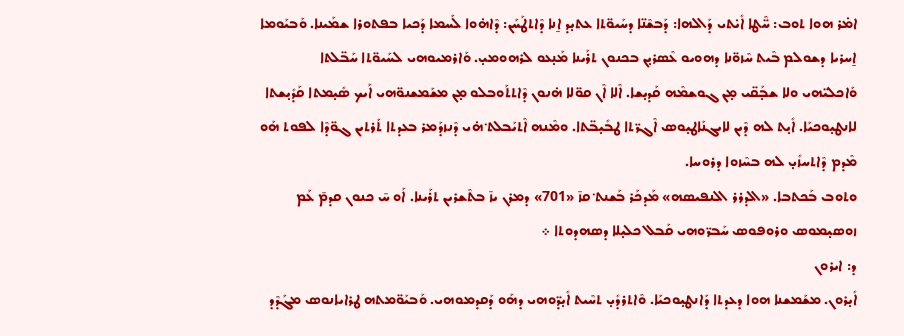ܐܡ̇ܪ ܗܘܐ ܬܘܒ: ܚ̈ܶܛܐ ܐܺܝ̇ܬܝ ܕܰܐܠܗܐ: ܕܰܒܫܶܢ̈ܐ ܕܚܰܝܘ̈ܬܐ ܥܬܝ̣ܕ ܐ̱ܢܐ ܕܶܐܬܛܰܚܰܢ: ܕܶܐܗ̇ܘܐ ܠܰܚܡܐ ܕܰܟܝܐ ܒܦܬܘܪܐ ܫܡܰܝܢܐ. ܘܰܒܝܰܘܡܐ ܐ̱ܚܪܝܐ ܕܫܘܠܡ ܒܶܝܬ ܚܶܙܘ̈ܢܐ ܕܗܘܝܘ ܥܶܣܪܝ̣ܢ ܒܟܢܘܢ ܬܪܰܝܢܐ ܡܰܢ̣ܥܘ ܠܪܗܘܡܝ̣. ܘܰܐܪܡܝܘܗܝ ܠܚܰܝܘ̈ܬܐ ܚܰܒ̈ܠܬܐ  ܘܰܐܟܠܝ̈ܗܝ ܘܠܐ ܫܒ̣ܰܩ̈ܝ ܡ̣ܢ ܓܘܫܡܶܗ ܩܰܕܝ̣ܫܐ. ܐܶܠܐ ܐܶܢ ܩܘ̈ܠܐ ܗ̇ܢܘܢ ܕܶܐܬܬܰܘܒܠܘ ܡ̣ܢ ܡܫܰܡܫܢܘ̈ܗܝ ܐܰܝܟ ܣܺܝ̣ܡܬܐ ܩܰܕܺܝ̣ܫܬܐ ܠܐܢܛܝ̣ܘܟܝܰܐ. ܐܺܝ̣ܬ ܠܗ ܕܶܝܢ ܠܐܝܓܢܰܐܛܝ̣ܘܣ ܐܶܓܪ̈ܬܐ ܛܒܺܝ̣ܒ̈ܬܐ. ܘܡܶܢܗ ܐܶܬܝܰܒܠܬ݀ ܗ̇ܝ ܕܶܢܙܕܰܡܪ ܒܥܕܬܐ ܬܰܪܬܝܢ ܓܘ̈ܕܶܐ ܠܦܘܬ ܗܰܘ ܡܶܕܡ ܕܶܐܬܚܙܺܝ̣ ܠܗ ܒܚܶܙܘܐ ܕܪܘܚܐ.
ܘܬܘܒ ܒܰܟܬܒܐ. «ܐܠܕܪܪ ܐܠܢܦܝܣܗ» ܡܰܕܟܰܪ ܒܰܫܢܬ݀ ܩܙ̄ «701» ܕܡܪܢ ܝܙ̄ ܒܬܶܫܪܝܢ ܬܪܰܝܢܐ. ܐܰܘ ܚ̄ ܟܢܘܢ ܩܕܡ̄ ܥܰܡ ܙܘܣܝ̣ܡܘܣ ܘܪܘܦܘܣ ܚܰܒܪ̈ܘܗܝ ܩܰܒܠ ܟܠܝ̣ܠܐ ܕܣܗܕܘܬܐ ܀
ܕ: ܐܝܪܘܢ
ܐܺܝ̣ܪܘܢ. ܡܫܰܡܫܢܐ ܗܘܐ ܕܥܕܬܐ ܕܰܐܢܛܝ̣ܘܟܝܰܐ. ܘܶܐܬܪܕܺܝ̣ ܬܚܶܝܬ ܐܺܝ̣ܕ̈ܘܗܝ ܕܗܰܘ ܕܰܩܕܡܘܗܝ. ܘܰܒܝܰܘ̈ܡܬܗ ܛܪܐܝܐܢܘܣ ܡܓܰܕܶܕ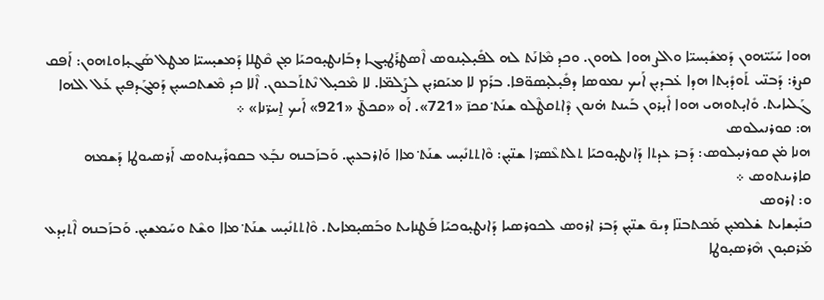ܗܘܐ ܚܰܝܰܝ̈ܗܘܢ ܕܰܡܫܺܝ̣ܚܝ̈ܐ ܘܐܠܨ ܗܘܐ ܠܗܘܢ. ܘܟܕ ܡܶܐܢܰܬ ܠܗ ܠܦܺܝ̣ܠܝ̣ܢܘܣ ܐܶܣܛܪܰܛܝ̣ܓܐ ܕܒܰܐܢܛܝ̣ܘܟܝܰܐ ܡ̣ܢ ܩܶܛܠܐ ܕܰܡܫܝ̣ܚܝ̈ܐ ܡܛܠ ܣܰܓܝ̣ܐܘܬܗܘܢ: ܐܰܦܩ ܩܨܪ: ܕܰܒܢ̈ܝ ܬܰܘܕܺܝ̣ܬܐ ܗܕܐ ܥ̇ܒܕܝ̣ܢ ܐܰܝܟ ܢܡܘܣܐ ܕܦܺܝ̣ܠܝ̣ܣܘ̈ܦܐ. ܒܪܰܡ ܠܐ ܡܝܰܩܪܝ̣ܢ ܠܨܰܠܡ̈ܐ. ܠܐ ܡܶܟܝ̣ܠ ܢܶܬܬܰܒܥܘܢ. ܐܶܠܐ ܟܕ ܡܶܫܬܟܚܝ̣ܢ ܕܰܡܓܰܕܦܝ̣ܢ ܥܰܠ ܐܠܗܐ ܓܰܠܝܐܝܬ. ܘܺܐܝ̣ܬܘܗܝ ܗܘܐ ܐܺܝ̣ܪܘܢ ܒܰܝܢܬ ܗ̇ܢܘܢ ܕܶܐܬܩܛܶܠܘ ܫܢܰܬ݀ ܩܟܙ̄ «721». ܐܰܘ «ܩܟܛ̄ «921» ܐܰܝܟ ܐ̱ܚܪ̈ܢܐ» ܀
ܗ: ܩܘܪܢܝܠܘܣ
ܗܢܐ ܡ̇ܢ ܩܘܪܢܝ̣ܠܘܣ: ܕܰܒܪ ܥܕܬܐ ܕܰܐܢܛܝ̣ܘܟܝܰܐ ܬܠܬܥܶܣܪ̈ܐ ܫܢ̈ܝ̣ܢ: ܘܶܐܬܬܢܺܝ̣ܚ ܫܢܰܬ݀ ܡܐܐ ܘܰܐܪܒܥܝ̣ܢ. ܘܰܒܙܰܒܢܗ ܢܒ̣ܰܥ ܒܩܘܪܺܝ̣ܢܬܘܣ ܐܰܪܣܝܘܛܐ ܕܰܫܡܗ ܩܐܪܝܢܬܘܣ ܀
ܘ: ܐܪܘܣ
ܟܢܺܝ̣ܫܐܝܬ ܫ̇ܠܡܝ̣ܢ ܡܰܟܬܒܢ̈ܐ ܕܝܘ̄ ܫܢ̈ܝ̣ܢ ܕܰܒܪ ܐܪܘܣ ܠܟܘܪܣܝܐ ܕܰܐܢܛܝ̣ܘܟܝܰܐ ܦܰܛܢܐܝܬ ܘܒܰܣܝ̣ܡܐܝܬ. ܘܶܐܬܬܢܺܝ̣ܚ ܫܢܰܬ݀ ܡܐܐ ܘܫܶܬ ܘܚܰܡܫܝ̣ܢ. ܘܰܒܙܰܒܢܗ ܐܶܬܝ̣ܕܥ ܡܰܪܩܝ̣ܘܢ ܗܶܪܣܝ̣ܘܛܐ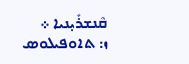ܩܶܢܫܪܺܝ̣ܢܝܐ ܀
ܙ: ܬܐܘܦܝܠܘܣ